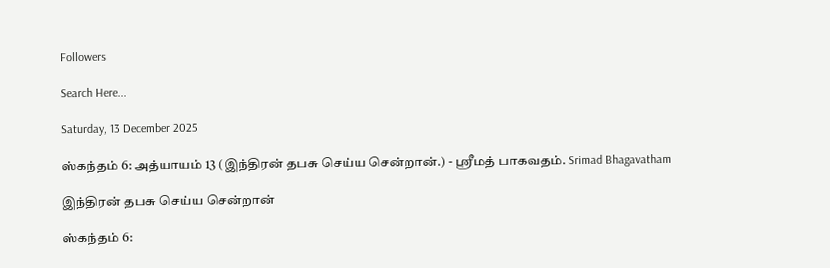Followers

Search Here...

Saturday, 13 December 2025

ஸ்கந்தம் 6: அத்யாயம் 13 (இந்திரன் தபசு செய்ய சென்றான்.) - ஸ்ரீமத் பாகவதம். Srimad Bhagavatham

இந்திரன் தபசு செய்ய சென்றான்

ஸ்கந்தம் 6: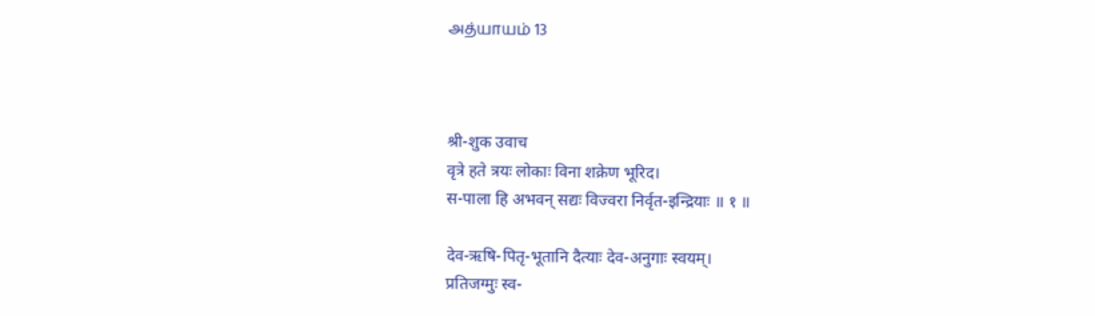அத்யாயம் 13



श्री-शुक उवाच
वृत्रे हते त्रयः लोकाः विना शक्रेण भूरिद।
स-पाला हि अभवन् सद्यः विज्वरा निर्वृत-इन्द्रियाः ॥ १ ॥

देव-ऋषि-पितृ-भूतानि दैत्याः देव-अनुगाः स्वयम्।
प्रतिजग्मुः स्व-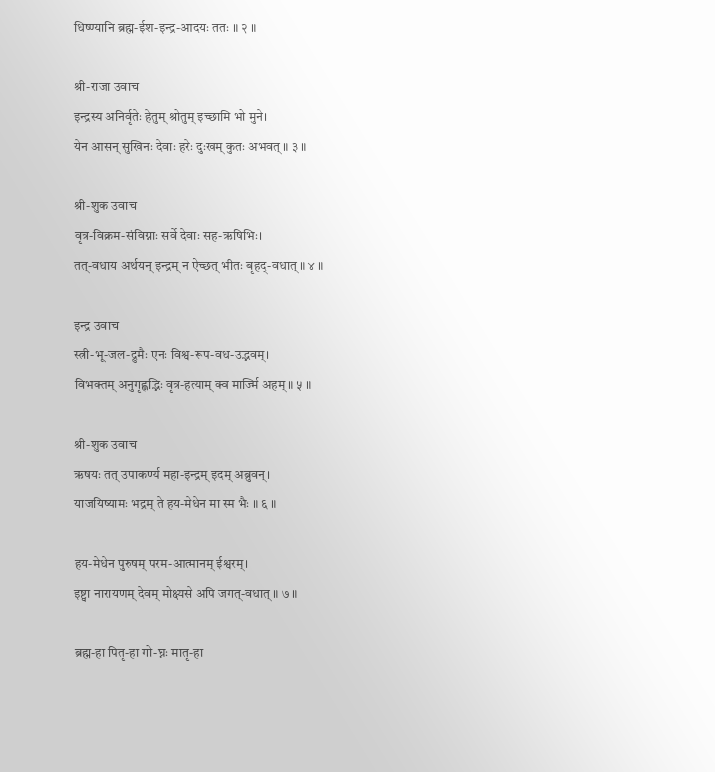धिष्ण्यानि ब्रह्म-ईश-इन्द्र-आदयः ततः ॥ २ ॥

श्री-राजा उवाच
इन्द्रस्य अनिर्वृतेः हेतुम् श्रोतुम् इच्छामि भो मुने।
येन आसन् सुखिनः देवाः हरेः दुःखम् कुतः अभवत् ॥ ३ ॥

श्री-शुक उवाच
वृत्र-विक्रम-संविग्नाः सर्वे देवाः सह-ऋषिभिः।
तत्-वधाय अर्थयन् इन्द्रम् न ऐच्छत् भीतः बृहद्-वधात् ॥ ४ ॥

इन्द्र उवाच
स्त्री-भू-जल-द्रुमैः एनः विश्व-रूप-वध-उद्भवम्।
विभक्तम् अनुगृह्णद्भिः वृत्र-हत्याम् क्व मार्ज्मि अहम् ॥ ५ ॥

श्री-शुक उवाच
ऋषयः तत् उपाकर्ण्य महा-इन्द्रम् इदम् अब्रुवन्।
याजयिष्यामः भद्रम् ते हय-मेधेन मा स्म भैः ॥ ६ ॥

हय-मेधेन पुरुषम् परम-आत्मानम् ईश्वरम्।
इष्ट्वा नारायणम् देवम् मोक्ष्यसे अपि जगत्-वधात् ॥ ७ ॥

ब्रह्म-हा पितृ-हा गो-घ्नः मातृ-हा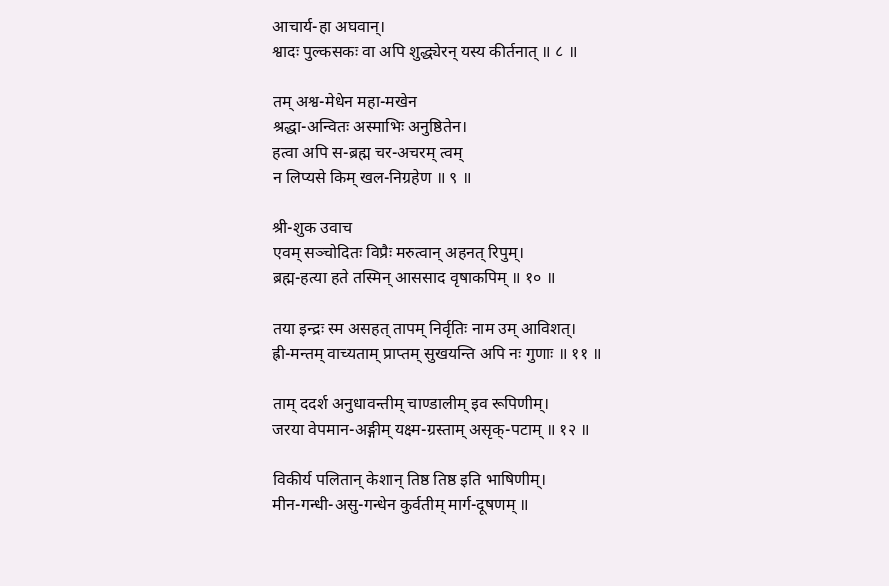आचार्य-हा अघवान्।
श्वादः पुल्कसकः वा अपि शुद्ध्येरन् यस्य कीर्तनात् ॥ ८ ॥

तम् अश्व-मेधेन महा-मखेन
श्रद्धा-अन्वितः अस्माभिः अनुष्ठितेन।
हत्वा अपि स-ब्रह्म चर-अचरम् त्वम्
न लिप्यसे किम् खल-निग्रहेण ॥ ९ ॥

श्री-शुक उवाच
एवम् सञ्चोदितः विप्रैः मरुत्वान् अहनत् रिपुम्।
ब्रह्म-हत्या हते तस्मिन् आससाद वृषाकपिम् ॥ १० ॥

तया इन्द्रः स्म असहत् तापम् निर्वृतिः नाम उम् आविशत्।
ह्री-मन्तम् वाच्यताम् प्राप्तम् सुखयन्ति अपि नः गुणाः ॥ ११ ॥

ताम् ददर्श अनुधावन्तीम् चाण्डालीम् इव रूपिणीम्।
जरया वेपमान-अङ्गीम् यक्ष्म-ग्रस्ताम् असृक्-पटाम् ॥ १२ ॥

विकीर्य पलितान् केशान् तिष्ठ तिष्ठ इति भाषिणीम्।
मीन-गन्धी-असु-गन्धेन कुर्वतीम् मार्ग-दूषणम् ॥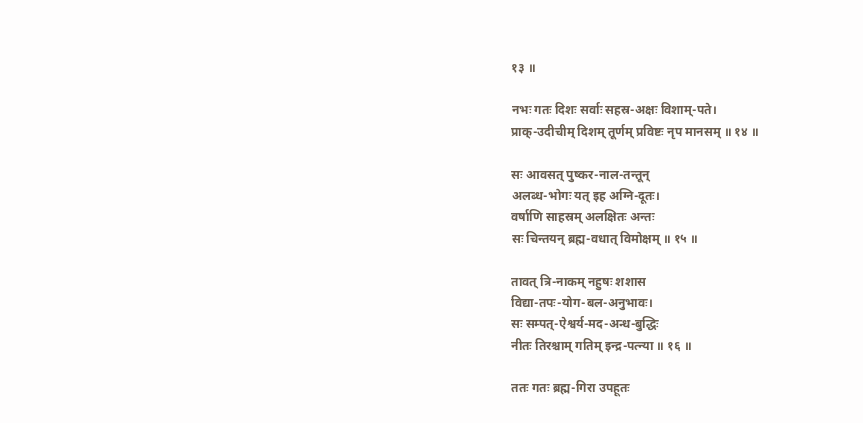१३ ॥

नभः गतः दिशः सर्वाः सहस्र-अक्षः विशाम्-पते।
प्राक्-उदीचीम् दिशम् तूर्णम् प्रविष्टः नृप मानसम् ॥ १४ ॥

सः आवसत् पुष्कर-नाल-तन्तून्
अलब्ध-भोगः यत् इह अग्नि-दूतः।
वर्षाणि साहस्रम् अलक्षितः अन्तः
सः चिन्तयन् ब्रह्म-वधात् विमोक्षम् ॥ १५ ॥

तावत् त्रि-नाकम् नहुषः शशास
विद्या-तपः-योग-बल-अनुभावः।
सः सम्पत्-ऐश्वर्य-मद-अन्ध-बुद्धिः
नीतः तिरश्चाम् गतिम् इन्द्र-पत्न्या ॥ १६ ॥

ततः गतः ब्रह्म-गिरा उपहूतः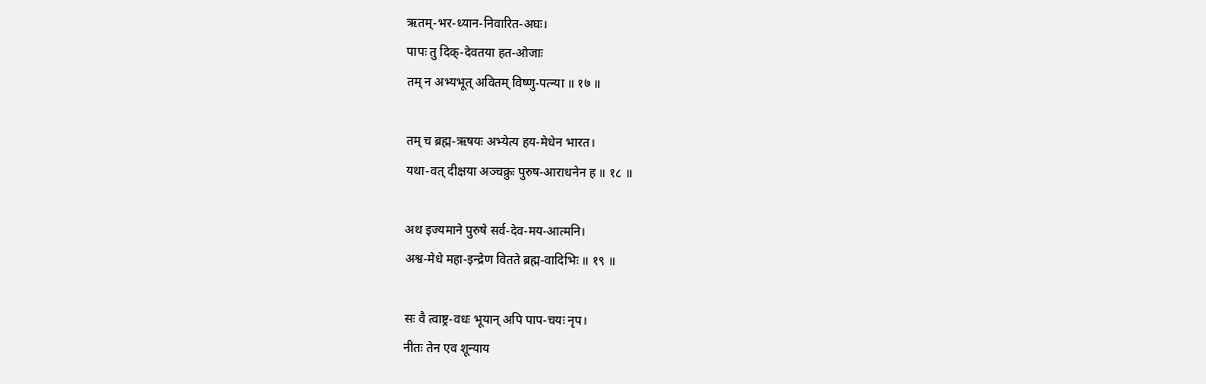ऋतम्-भर-ध्यान-निवारित-अघः।
पापः तु दिक्-देवतया हत-ओजाः
तम् न अभ्यभूत् अवितम् विष्णु-पत्न्या ॥ १७ ॥

तम् च ब्रह्म-ऋषयः अभ्येत्य हय-मेधेन भारत।
यथा-वत् दीक्षया अञ्चक्रुः पुरुष-आराधनेन ह ॥ १८ ॥

अथ इज्यमाने पुरुषे सर्व-देव-मय-आत्मनि।
अश्व-मेधे महा-इन्द्रेण वितते ब्रह्म-वादिभिः ॥ १९ ॥

सः वै त्वाष्ट्र-वधः भूयान् अपि पाप-चयः नृप।
नीतः तेन एव शून्याय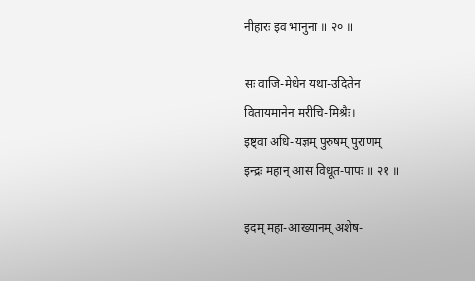नीहारः इव भानुना ॥ २० ॥

सः वाजि-मेधेन यथा-उदितेन
वितायमानेन मरीचि-मिश्रैः।
इष्ट्वा अधि-यज्ञम् पुरुषम् पुराणम्
इन्द्रः महान् आस विधूत-पापः ॥ २१ ॥

इदम् महा-आख्यानम् अशेष-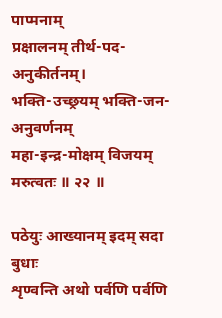पाप्मनाम्
प्रक्षालनम् तीर्थ-पद-अनुकीर्तनम्।
भक्ति-उच्छ्रयम् भक्ति-जन-अनुवर्णनम्
महा-इन्द्र-मोक्षम् विजयम् मरुत्वतः ॥ २२ ॥

पठेयुः आख्यानम् इदम् सदा बुधाः
शृण्वन्ति अथो पर्वणि पर्वणि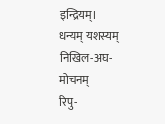इन्द्रियम्।
धन्यम् यशस्यम् निखिल-अघ-मोचनम्
रिपु-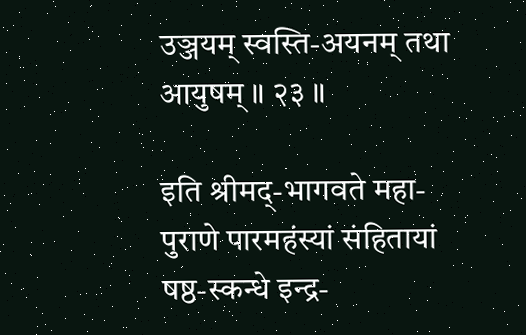उञ्जयम् स्वस्ति-अयनम् तथा आयुषम् ॥ २३ ॥

इति श्रीमद्-भागवते महा-पुराणे पारमहंस्यां संहितायां
षष्ठ-स्कन्धे इन्द्र-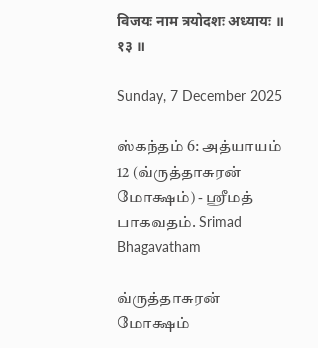विजयः नाम त्रयोदशः अध्यायः ॥ १३ ॥

Sunday, 7 December 2025

ஸ்கந்தம் 6: அத்யாயம் 12 (வ்ருத்தாசுரன் மோக்ஷம்) - ஸ்ரீமத் பாகவதம். Srimad Bhagavatham

வ்ருத்தாசுரன் மோக்ஷம்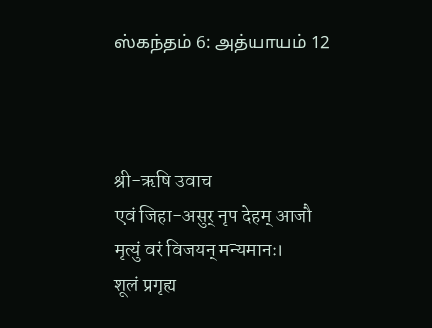ஸ்கந்தம் 6: அத்யாயம் 12



श्री-ऋषि उवाच
एवं जिहा-असुर् नृप देहम् आजौ
मृत्युं वरं विजयन् मन्यमानः।
शूलं प्रगृह्य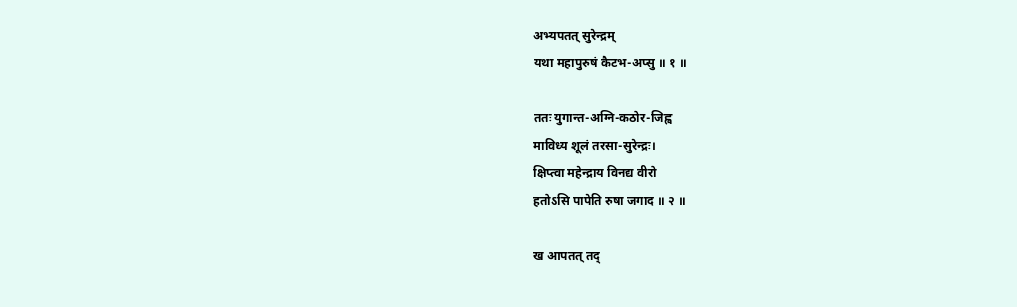अभ्यपतत् सुरेन्द्रम्
यथा महापुरुषं कैटभ-अप्सु ॥ १ ॥

ततः युगान्त-अग्नि-कठोर-जिह्व
माविध्य शूलं तरसा-सुरेन्द्रः।
क्षिप्त्वा महेन्द्राय विनद्य वीरो
हतोऽसि पापेति रुषा जगाद ॥ २ ॥

ख आपतत् तद्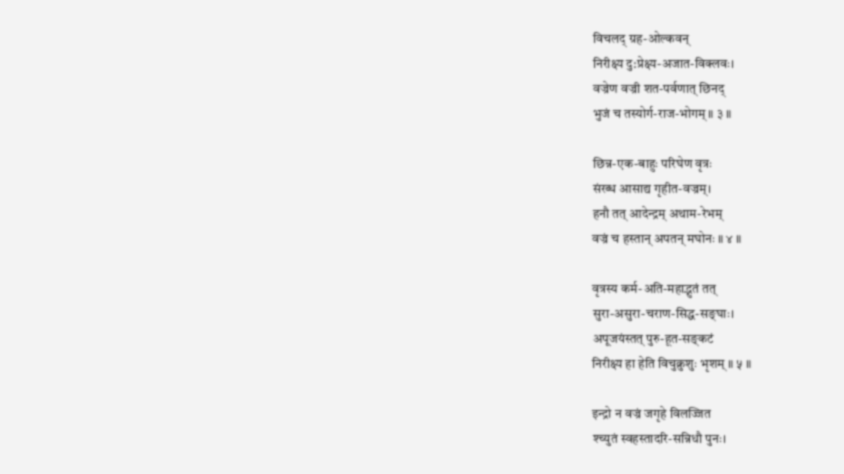विचलद् ग्रह-ओल्कवन्
निरीक्ष्य दु:प्रेक्ष्य-अजात-विक्लवः।
वज्रेण वज्री शत-पर्वणात् छिनद्
भुजं च तस्योर्ग-राज-भोगम् ॥ ३ ॥

छिन्न-एक-बाहुः परिघेण वृत्रः
संरब्ध आसाद्य गृहीत-वज्रम्।
हनौ तत् आदेन्द्रम् अथाम-रेभम्
वज्रं च हस्तान् अपतन् मघोनः ॥ ४ ॥

वृत्रस्य कर्म-अति-महाद्भुतं तत्
सुरा-असुरा-चराण-सिद्ध-सङ्‌घाः।
अपूजयंस्तत् पुरु-हूत-सङ्‌कटं
निरीक्ष्य हा हेति विचुक्रुशुः भृशम् ॥ ५ ॥

इन्द्रो न वज्रं जगृहे विलज्जित
श्च्युतं स्वहस्तादरि-सन्निधौ पुनः।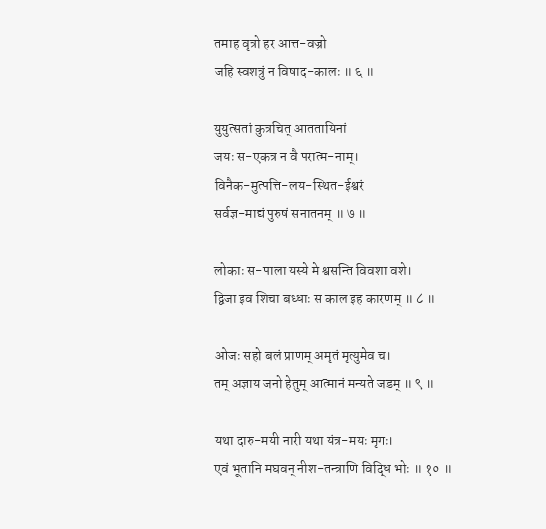तमाह वृत्रो हर आत्त-वज्रो
जहि स्वशत्रुं न विषाद-कालः ॥ ६ ॥

युयुत्सतां कुत्रचित् आततायिनां
जयः स-एकत्र न वै परात्म-नाम्।
विनैक-मुत्पत्ति-लय-स्थित-ईश्वरं
सर्वज्ञ-माद्यं पुरुषं सनातनम् ॥ ७ ॥

लोकाः स-पाला यस्ये मे श्वसन्ति विवशा वशे।
द्विजा इव शिचा बध्धाः स काल इह कारणम् ॥ ८ ॥

ओजः सहो बलं प्राणम् अमृतं मृत्युमेव च।
तम् अज्ञाय जनो हेतुम् आत्मानं मन्यते जडम् ॥ ९ ॥

यथा दारु-मयी नारी यथा यंत्र-मयः मृगः।
एवं भूतानि मघवन् नीश-तन्त्राणि विद्धि भोः ॥ १० ॥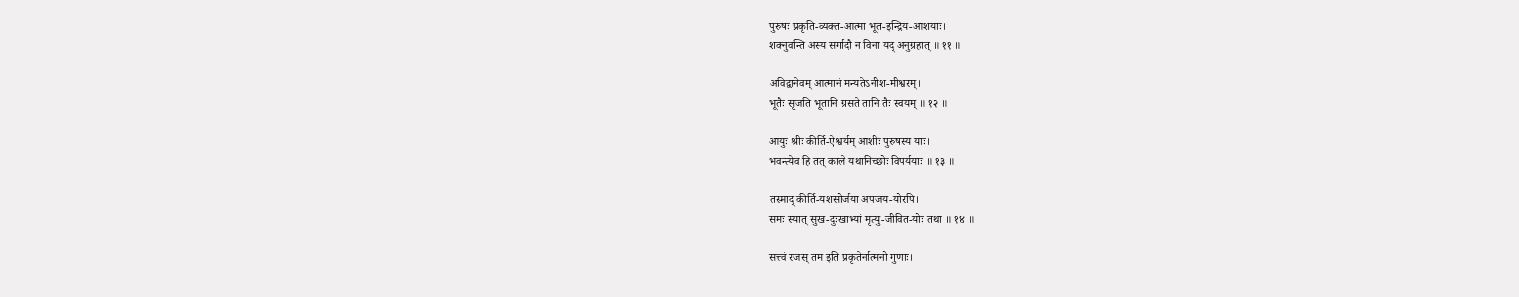पुरुषः प्रकृति-व्यक्त-आत्मा भूत-इन्द्रिय-आशयाः।
शक्नुवन्ति अस्य सर्गादौ न विना यद् अनुग्रहात् ॥ ११ ॥

अविद्वानेवम् आत्मानं मन्यतेऽनीश-मीश्वरम्।
भूतैः सृजति भूतानि ग्रसते तानि तैः स्वयम् ॥ १२ ॥

आयुः श्रीः कीर्ति-ऐश्वर्यम् आशीः पुरुषस्य याः।
भवन्त्येव हि तत् काले यथानिच्छोः विपर्ययाः ॥ १३ ॥

तस्माद् कीर्ति-यशसोर्जया अपजय-योरपि।
समः स्यात् सुख-दुःखाभ्यां मृत्यु-जीवित-योः तथा ॥ १४ ॥

सत्त्वं रजस् तम इति प्रकृतेर्नात्मनो गुणाः।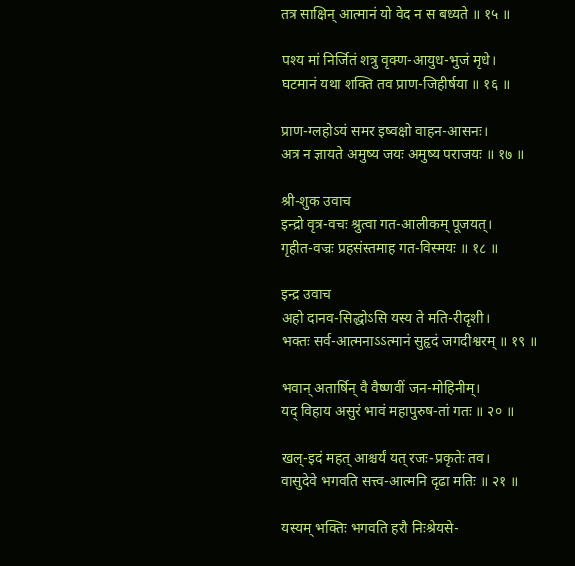तत्र साक्षिन् आत्मानं यो वेद न स बध्यते ॥ १५ ॥

पश्य मां निर्जितं शत्रु वृक्ण-आयुध-भुजं मृधे।
घटमानं यथा शक्ति तव प्राण-जिहीर्षया ॥ १६ ॥

प्राण-ग्लहोऽयं समर इष्वक्षो वाहन-आसनः।
अत्र न ज्ञायते अमुष्य जयः अमुष्य पराजयः ॥ १७ ॥

श्री-शुक उवाच
इन्द्रो वृत्र-वचः श्रुत्वा गत-आलीकम् पूजयत्।
गृहीत-वज्रः प्रहसंस्तमाह गत-विस्मयः ॥ १८ ॥

इन्द्र उवाच
अहो दानव-सिद्धोऽसि यस्य ते मति-रीदृशी।
भक्तः सर्व-आत्मनाऽऽत्मानं सुहृदं जगदीश्वरम् ॥ १९ ॥

भवान् अतार्षिन् वै वैष्णवीं जन-मोहिनीम्।
यद् विहाय असुरं भावं महापुरुष-तां गतः ॥ २० ॥

खल्-इदं महत् आश्चर्यं यत् रजः-प्रकृतेः तव।
वासुदेवे भगवति सत्त्व-आत्मनि दृढा मतिः ॥ २१ ॥

यस्यम् भक्तिः भगवति हरौ निःश्रेयसे-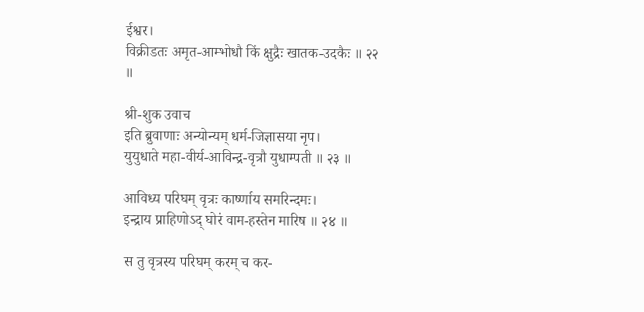ईश्वर।
विक्रीडतः अमृत-आम्भोधौ किं क्षुद्रैः खातक-उदकैः ॥ २२ ॥

श्री-शुक उवाच
इति ब्रुवाणाः अन्योन्यम् धर्म-जिज्ञासया नृप।
युयुधाते महा-वीर्य-आविन्द्र-वृत्रौ युधाम्पती ॥ २३ ॥

आविध्य परिघम् वृत्रः कार्ष्णाय समरिन्दमः।
इन्द्राय प्राहिणोऽद् घोरं वाम-हस्तेन मारिष ॥ २४ ॥

स तु वृत्रस्य परिघम् करम् च कर-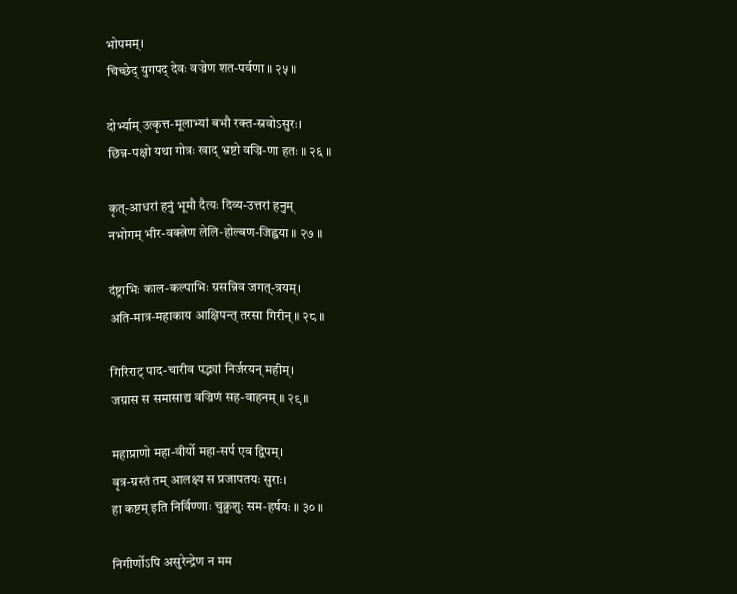भोपमम्।
चिच्छेद् युगपद् देवः वज्रेण शत-पर्वणा ॥ २५ ॥

दोर्भ्याम् उत्कृत्त-मूलाभ्यां बभौ रक्त-स्रवोऽसुरः।
छिन्न-पक्षो यथा गोत्रः खाद् भ्रष्टो वज्रि-णा हतः ॥ २६ ॥

कृत्-आधरां हनुं भूमौ दैत्यः दिव्य-उत्तरां हनुम्
नभोगम् भीर-वक्त्रेण लेलि-होल्बण-जिह्वया ॥ २७ ॥

दंष्ट्राभिः काल-कल्पाभिः ग्रसन्निव जगत्-त्रयम्।
अति-मात्र-महाकाय आक्षिपन्त् तरसा गिरीन् ॥ २८ ॥

गिरिराट् पाद-चारीव पद्भ्यां निर्जरयन् महीम्।
जग्रास स समासाद्य वज्रिणं सह-वाहनम् ॥ २९ ॥

महाप्राणो महा-वीर्यो महा-सर्प एव द्विपम्।
वृत्र-ग्रस्तं तम् आलक्ष्य स प्रजापतयः सुराः।
हा कष्टम् इति निर्विण्णाः चुक्रुशुः सम-हर्षयः ॥ ३० ॥

निगीर्णोऽपि असुरेन्द्रेण न मम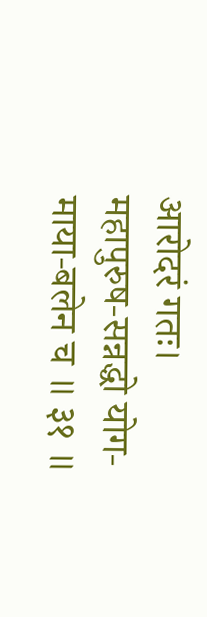आरोदरं गतः।
महापुरुष-सन्नद्धो योग-माया-बलेन च ॥ ३१ ॥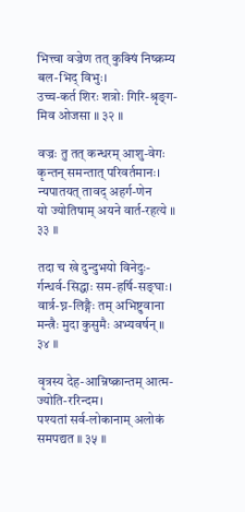भित्त्वा वज्रेण तत् कुक्‍षिं निष्क्रम्य बल-भिद् विभुः।
उच्च-कर्त शिरः शत्रोः गिरि-श्रृङ्‍ग-मिव ओजसा ॥ ३२ ॥

वज्रः तु तत् कन्धरम् आशु-वेगः
कृन्तन् समन्तात् परिवर्तमानः।
न्यपातयत् तावद् अहर्ग-णेन
यो ज्योतिषाम् अयने वार्त-रहत्ये ॥ ३३ ॥

तदा च खे दुन्दुभयो विनेदुः-
र्गन्धर्व-सिद्धाः सम-हर्षि-सङ्‍घाः।
वार्त्र-घ्न-लिङ्गैः तम् अभिष्टुवाना
मन्त्रैः मुदा कुसुमैः अभ्यवर्षन् ॥ ३४ ॥

वृत्रस्य देह-आन्निष्क्रान्तम् आत्म-ज्योति-ररिन्दम।
पश्यतां सर्व-लोकानाम् अलोकं समपद्यत ॥ ३५ ॥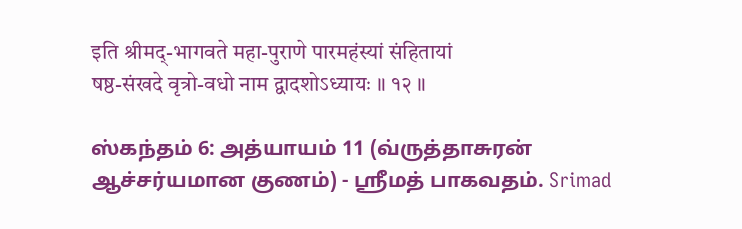इति श्रीमद्-भागवते महा-पुराणे पारमहंस्यां संहितायां
षष्ठ-संखदे वृत्रो-वधो नाम द्वादशोऽध्यायः ॥ १२ ॥

ஸ்கந்தம் 6: அத்யாயம் 11 (வ்ருத்தாசுரன் ஆச்சர்யமான குணம்) - ஸ்ரீமத் பாகவதம். Srimad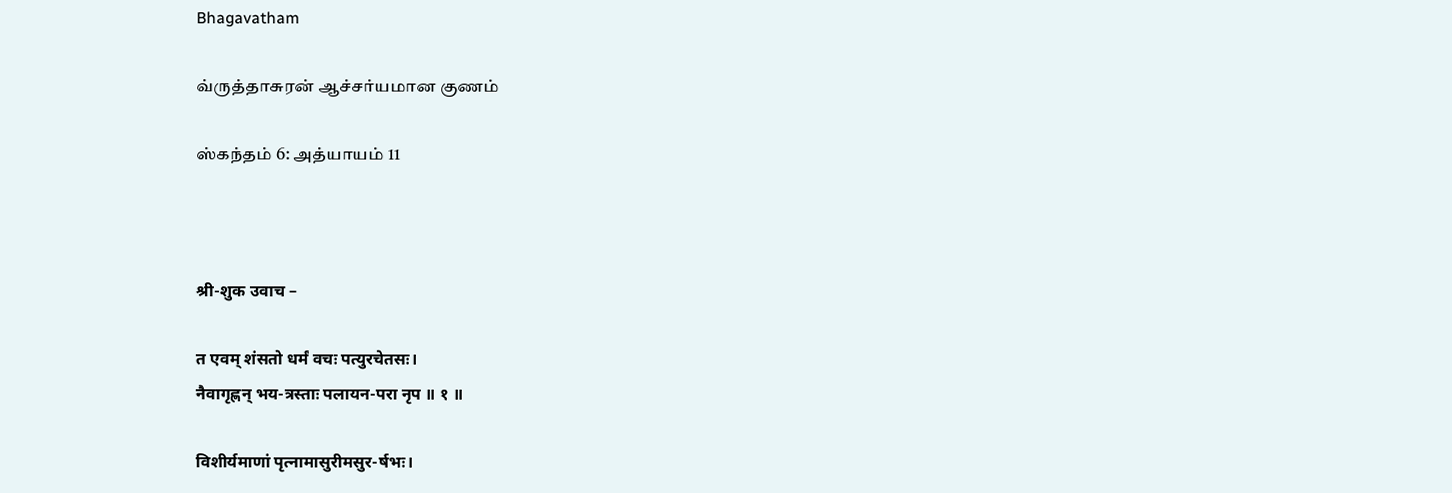Bhagavatham

வ்ருத்தாசுரன் ஆச்சர்யமான குணம்

ஸ்கந்தம் 6: அத்யாயம் 11



श्री-शुक उवाच –

त एवम् शंसतो धर्मं वचः पत्युरचेतसः।
नैवागृह्णन् भय-त्रस्ताः पलायन-परा नृप ॥ १ ॥

विशीर्यमाणां पृत्नामासुरीमसुर-र्षभः।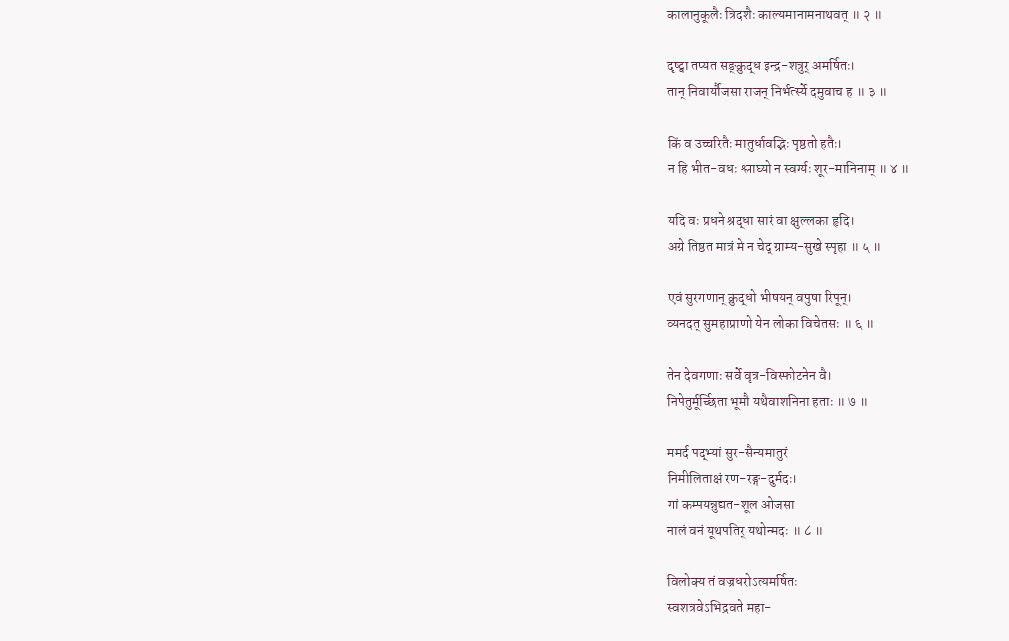कालानुकूलैः त्रिदशैः काल्यमानामनाथवत् ॥ २ ॥

दृष्ट्वा तप्यत सङ्‌क्रुद्ध इन्द्र-शत्रुर् अमर्षितः।
तान् निवार्यौजसा राजन् निर्भर्त्स्ये दमुवाच ह ॥ ३ ॥

किं व उच्चरितैः मातुर्धावद्भिः पृष्ठतो हतैः।
न हि भीत-वधः श्लाघ्यो न स्वर्ग्यः शूर-मानिनाम् ॥ ४ ॥

यदि वः प्रधने श्रद्धा सारं वा क्षुल्लका हृदि।
अग्रे तिष्ठत मात्रं मे न चेद् ग्राम्य-सुखे स्पृहा ॥ ५ ॥

एवं सुरगणान् क्रुद्धो भीषयन् वपुषा रिपून्।
व्यनदत् सुमहाप्राणो येन लोका विचेतसः ॥ ६ ॥

तेन देवगणाः सर्वे वृत्र-विस्फोटनेन वै।
निपेतुर्मूर्च्छिता भूमौ यथैवाशनिना हताः ॥ ७ ॥

ममर्द पद्भ्यां सुर-सैन्यमातुरं
निमीलिताक्षं रण-रङ्ग-दुर्मदः।
गां कम्पयन्नुद्यत-शूल ओजसा
नालं वनं यूथपतिर् यथोन्मदः ॥ ८ ॥

विलोक्य तं वज्रधरोऽत्यमर्षितः
स्वशत्रवेऽभिद्रवते महा-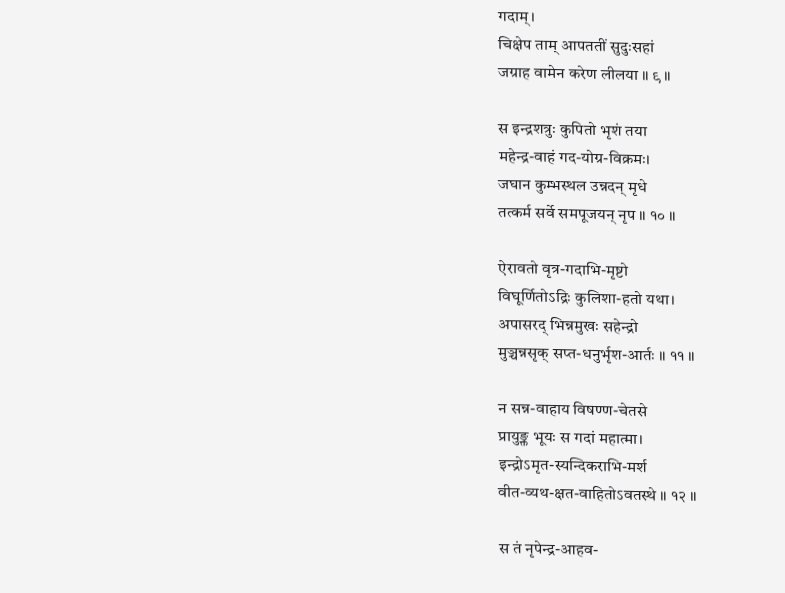गदाम्।
चिक्षेप ताम् आपततीं सुदुःसहां
जग्राह वामेन करेण लीलया ॥ ९ ॥

स इन्द्रशत्रुः कुपितो भृशं तया
महेन्द्र-वाहं गद-योग्र-विक्रमः।
जघान कुम्भस्थल उन्नदन् मृधे
तत्कर्म सर्वे समपूजयन् नृप ॥ १० ॥

ऐरावतो वृत्र-गदाभि-मृष्टो
विघूर्णितोऽद्रिः कुलिशा-हतो यथा।
अपासरद् भिन्नमुखः सहेन्द्रो
मुञ्चन्नसृक् सप्त-धनुर्भृश-आर्तः ॥ ११ ॥

न सन्न-वाहाय विषण्ण-चेतसे
प्रायुङ्क्त भूयः स गदां महात्मा।
इन्द्रोऽमृत-स्यन्दिकराभि-मर्श
वीत-व्यथ-क्षत-वाहितोऽवतस्थे ॥ १२ ॥

स तं नृपेन्द्र-आहव-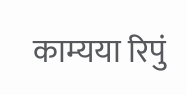काम्यया रिपुं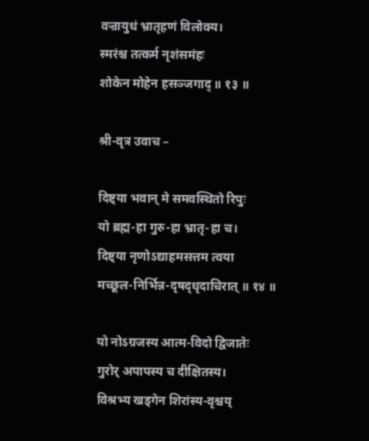वज्रायुधं भ्रातृहणं विलोक्य।
स्मरंश्च तत्कर्म नृशंसमंहः
शोकेन मोहेन हसञ्जगाद् ॥ १३ ॥

श्री-वृत्र उवाच –

दिष्ट्या भवान् मे समवस्थितो रिपुः
यो ब्रह्म-हा गुरु-हा भ्रातृ-हा च।
दिष्ट्या नृणोऽद्याहमसत्तम त्वया
मच्छूल-निर्भिन्न-दृषद्‌धृदाचिरात् ॥ १४ ॥

यो नोऽग्रजस्य आत्म-विदो द्विजातेः
गुरोर् अपापस्य च दीक्षितस्य।
विश्रभ्य खड्गेन शिरांस्य-वृश्चय्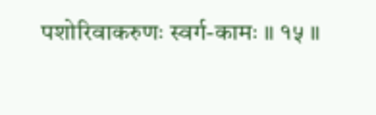पशोरिवाकरुणः स्वर्ग-कामः ॥ १५ ॥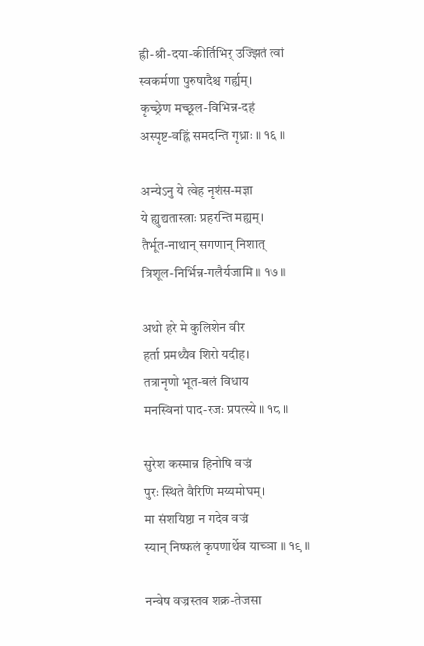ह्री-श्री-दया-कीर्तिभिर् उज्झितं त्वां
स्वकर्मणा पुरुषादैश्च गर्ह्यम्।
कृच्छ्रेण मच्छूल-विभिन्न-दहं
अस्पृष्ट-वह्निं समदन्ति गृध्राः ॥ १६ ॥

अन्येऽनु ये त्वेह नृशंस-मज्ञा
ये ह्युद्यतास्त्राः प्रहरन्ति मह्यम्।
तैर्भूत-नाथान् सगणान् निशात्
त्रिशूल-निर्भिन्न-गलैर्यजामि ॥ १७ ॥

अथो हरे मे कुलिशेन वीर
हर्ता प्रमथ्यैव शिरो यदीह।
तत्रानृणो भूत-बलं विधाय
मनस्विनां पाद-रजः प्रपत्स्ये ॥ १८ ॥

सुरेश कस्मान्न हिनोषि वज्रं
पुरः स्थिते वैरिणि मय्यमोघम्।
मा संशयिष्ठा न गदेव वज्रं
स्यान् निष्फलं कृपणार्थेव याच्ञा ॥ १९ ॥

नन्वेष वज्रस्तव शक्र-तेजसा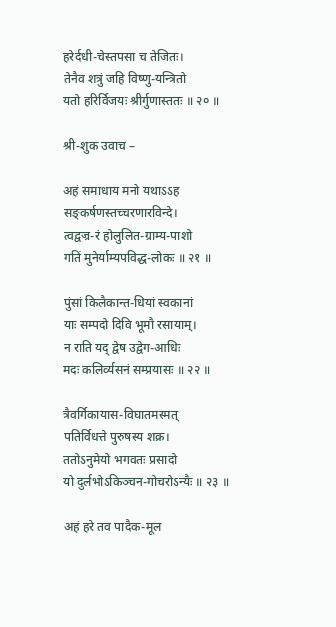हरेर्दधी-चेस्तपसा च तेजितः।
तेनैव शत्रुं जहि विष्णु-यन्त्रितो
यतो हरिर्विजयः श्रीर्गुणास्ततः ॥ २० ॥

श्री-शुक उवाच –

अहं समाधाय मनो यथाऽऽह
सङ्‌कर्षणस्तच्चरणारविन्दे।
त्वद्वज्र-रं होलुलित-ग्राम्य-पाशो
गतिं मुनेर्याम्यपविद्ध-लोकः ॥ २१ ॥

पुंसां किलैकान्त-धियां स्वकानां
याः सम्पदो दिवि भूमौ रसायाम्।
न राति यद् द्वेष उद्वेग-आधिः
मदः कलिर्व्यसनं सम्प्रयासः ॥ २२ ॥

त्रैवर्गिकायास-विघातमस्मत्
पतिर्विधत्ते पुरुषस्य शक्र।
ततोऽनुमेयो भगवतः प्रसादो
यो दुर्लभोऽकिञ्चन-गोचरोऽन्यैः ॥ २३ ॥

अहं हरे तव पादैक-मूल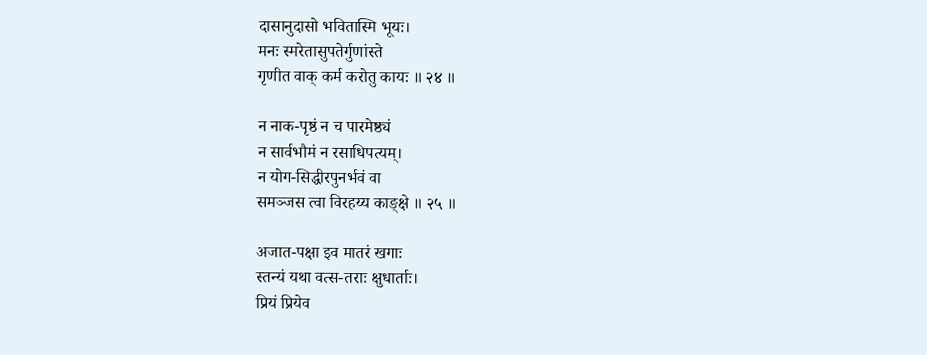दासानुदासो भवितास्मि भूयः।
मनः स्मरेतासुपतेर्गुणांस्ते
गृणीत वाक् कर्म करोतु कायः ॥ २४ ॥

न नाक-पृष्ठं न च पारमेष्ठ्यं
न सार्वभौमं न रसाधिपत्यम्।
न योग-सिद्धीरपुनर्भवं वा
समञ्जस त्वा विरहय्य काङ्‌क्षे ॥ २५ ॥

अजात-पक्षा इव मातरं खगाः
स्तन्यं यथा वत्स-तराः क्षुधार्ताः।
प्रियं प्रियेव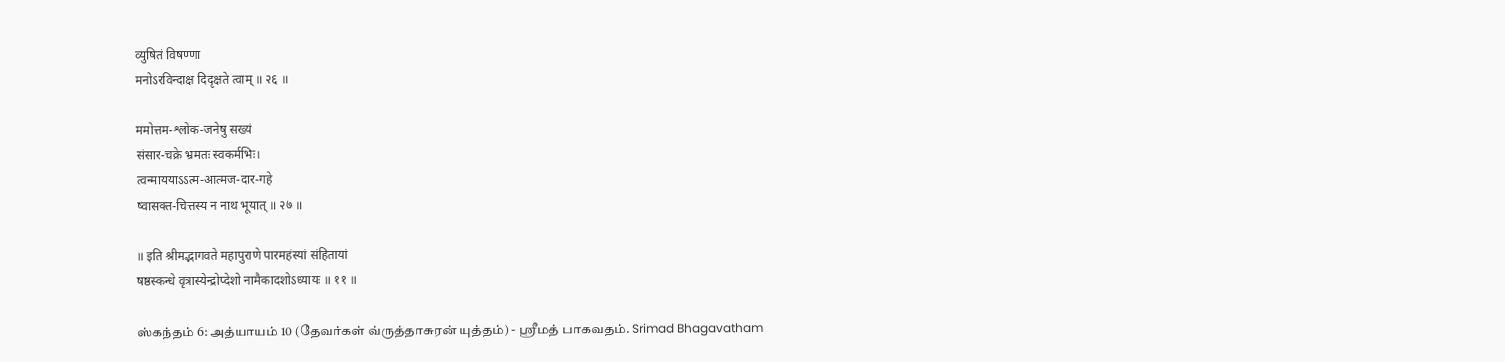व्युषितं विषण्णा
मनोऽरविन्दाक्ष दिदृक्षते त्वाम् ॥ २६ ॥

ममोत्तम-श्लोक-जनेषु सख्यं
संसार-चक्रे भ्रमतः स्वकर्मभिः।
त्वन्माययाऽऽत्म-आत्मज-दार-गहे
ष्वासक्त-चित्तस्य न नाथ भूयात् ॥ २७ ॥

॥ इति श्रीमद्भागवते महापुराणे पारमहंस्यां संहितायां
षष्ठस्कन्धे वृत्रास्येन्द्रोप्देशो नामैकादशोऽध्यायः ॥ ११ ॥

ஸ்கந்தம் 6: அத்யாயம் 10 (தேவர்கள் வ்ருத்தாசுரன் யுத்தம்) - ஸ்ரீமத் பாகவதம். Srimad Bhagavatham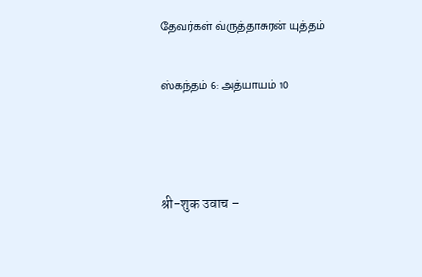தேவர்கள் வ்ருத்தாசுரன் யுத்தம்

ஸ்கந்தம் 6: அத்யாயம் 10



श्री-शुक उवाच –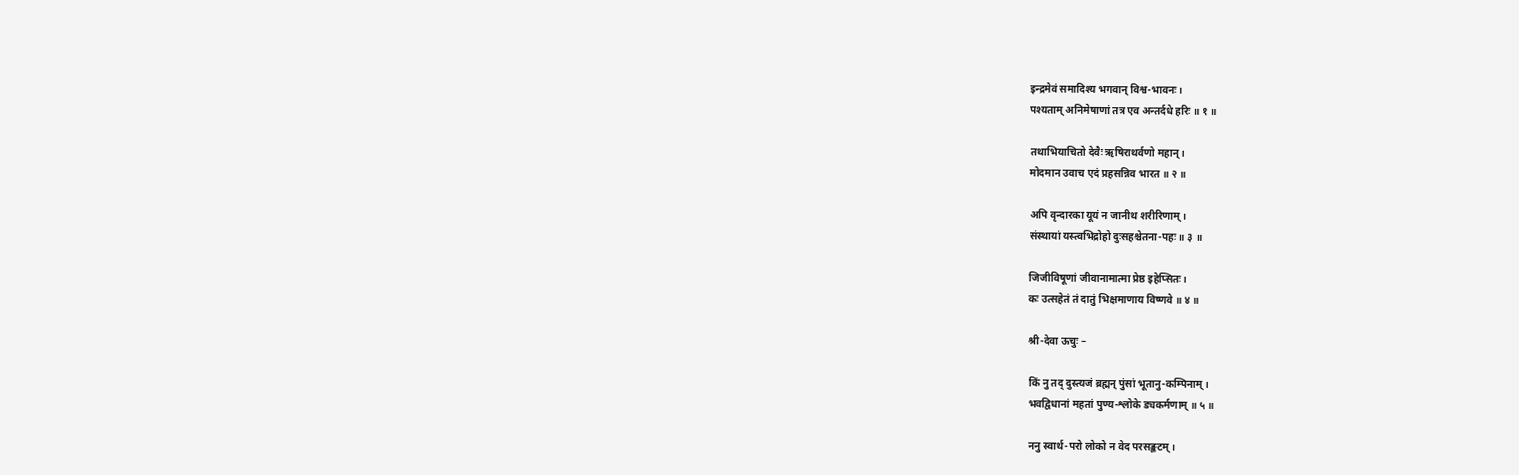इन्द्रमेवं समादिश्य भगवान् विश्व-भावनः।
पश्यताम् अनिमेषाणां तत्र एव अन्तर्दधे हरिः ॥ १ ॥

तथाभियाचितो देवैः ऋषिराथर्वणो महान्।
मोदमान उवाच एदं प्रहसन्निव भारत ॥ २ ॥

अपि वृन्दारका यूयं न जानीथ शरीरिणाम्।
संस्थायां यस्त्वभिद्रोहो दुःसहश्चेतना-पहः ॥ ३ ॥

जिजीविषूणां जीवानामात्मा प्रेष्ठ इहेप्सितः।
कः उत्सहेतं तं दातुं भिक्षमाणाय विष्णवे ॥ ४ ॥

श्री-देवा ऊचुः –

किं नु तद् दुस्त्यजं ब्रह्मन् पुंसां भूतानु-कम्पिनाम्।
भवद्विधानां महतां पुण्य-श्लोके ड्यकर्मणाम् ॥ ५ ॥

ननु स्वार्थ-परो लोको न वेद परसङ्कटम्।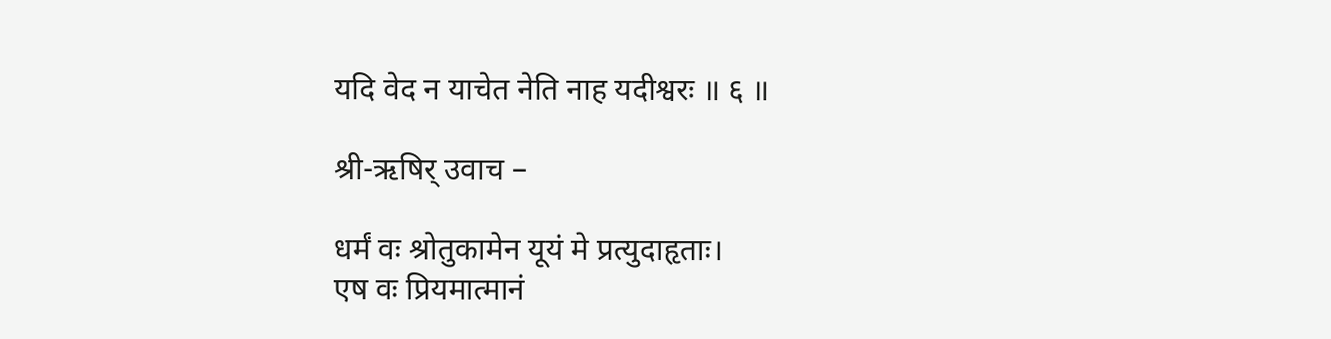यदि वेद न याचेत नेति नाह यदीश्वरः ॥ ६ ॥

श्री-ऋषिर् उवाच –

धर्मं वः श्रोतुकामेन यूयं मे प्रत्युदाहृताः।
एष वः प्रियमात्मानं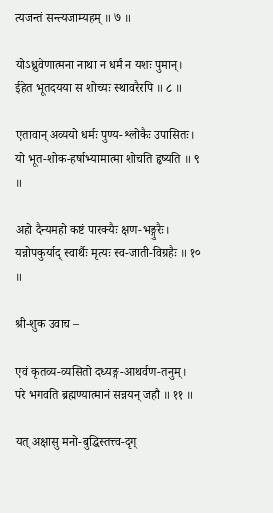त्यजन्तं सन्त्यजाम्यहम् ॥ ७ ॥

योऽध्रुवेणात्मना नाथा न धर्मं न यशः पुमान्।
ईहेत भूतदयया स शोच्यः स्थावरैरपि ॥ ८ ॥

एतावान् अव्ययो धर्मः पुण्य-श्लोकैः उपासितः।
यो भूत-शोक-हर्षाभ्यामात्मा शोचति हृष्यति ॥ ९ ॥

अहो दैन्यमहो कष्टं पारक्यैः क्षण-भङ्गुरैः।
यन्नोपकुर्याद् स्वार्थैः मृत्यः स्व-जाती-विग्रहैः ॥ १० ॥

श्री-शुक उवाच –

एवं कृतव्य-व्यसितो दध्यङ्ग-आथर्वण-तनुम्।
परे भगवति ब्रह्मण्यात्मानं सन्नयन् जहौ ॥ ११ ॥

यत् अक्षासु मनो-बुद्धिस्तत्त्व-दृग्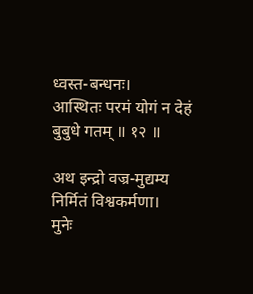ध्वस्त-बन्धनः।
आस्थितः परमं योगं न देहं बुबुधे गतम् ॥ १२ ॥

अथ इन्द्रो वज्र-मुद्यम्य निर्मितं विश्वकर्मणा।
मुनेः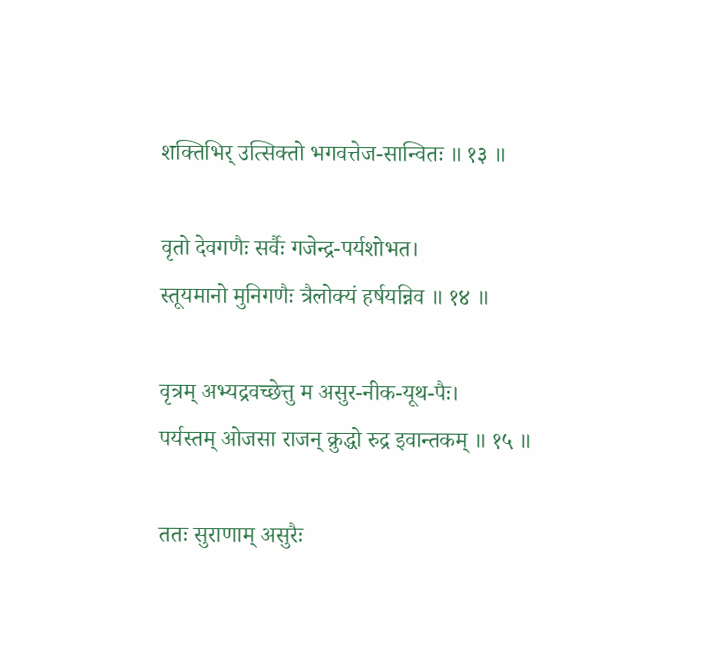शक्तिभिर् उत्सिक्तो भगवत्तेज-सान्वितः ॥ १३ ॥

वृतो देवगणैः सर्वैः गजेन्द्र-पर्यशोभत।
स्तूयमानो मुनिगणैः त्रैलोक्यं हर्षयन्निव ॥ १४ ॥

वृत्रम् अभ्यद्रवच्छेत्तु म असुर-नीक-यूथ-पैः।
पर्यस्तम् ओजसा राजन् क्रुद्धो रुद्र इवान्तकम् ॥ १५ ॥

ततः सुराणाम् असुरैः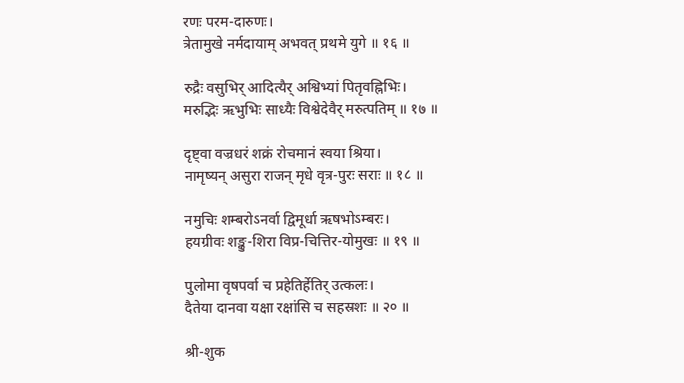रणः परम-दारुणः।
त्रेतामुखे नर्मदायाम् अभवत् प्रथमे युगे ॥ १६ ॥

रुद्रैः वसुभिर् आदित्यैर् अश्विभ्यां पितृवह्निभिः।
मरुद्भिः ऋभुभिः साध्यैः विश्वेदेवैर् मरुत्पतिम् ॥ १७ ॥

दृष्ट्वा वज्रधरं शक्रं रोचमानं स्वया श्रिया।
नामृष्यन् असुरा राजन् मृधे वृत्र-पुरः सराः ॥ १८ ॥

नमुचिः शम्बरोऽनर्वा द्विमूर्धा ऋषभोऽम्बरः।
हयग्रीवः शङ्कु-शिरा विप्र-चित्तिर-योमुखः ॥ १९ ॥

पुलोमा वृषपर्वा च प्रहेतिर्हेतिर् उत्कलः।
दैतेया दानवा यक्षा रक्षांसि च सहस्रशः ॥ २० ॥

श्री-शुक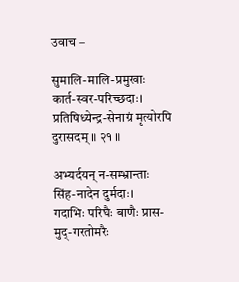उवाच –

सुमालि-मालि-प्रमुखाः कार्त-स्वर-परिच्छदाः।
प्रतिषिध्येन्द्र-सेनाग्रं मृत्योरपि दुरासदम् ॥ २१ ॥

अभ्यर्दयन् न-सम्भ्रान्ताः सिंह-नादेन दुर्मदाः।
गदाभिः परिघैः बाणैः प्रास-मुद्-गरतोमरैः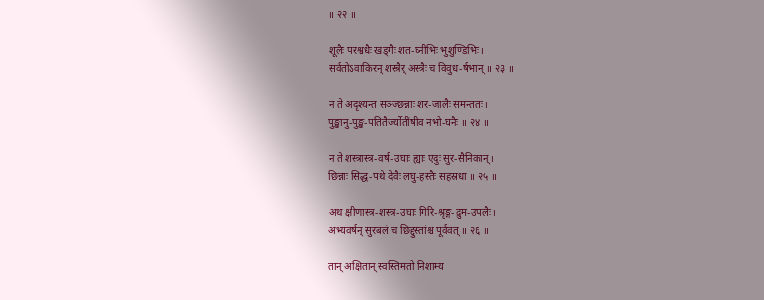॥ २२ ॥

शूलैः परश्वधैः खड्गैः शत-घ्नीभिः भुशुण्डिभिः।
सर्वतोऽवाकिरन् शस्त्रैर् अस्त्रैः च विवुध-र्षभान् ॥ २३ ॥

न ते अदृश्यन्त सञ्ज्छन्नाः शर-जालैः समन्ततः।
पुङ्खानु-पुङ्ख-पतितैर्ज्योतींषीव नभो-घनैः ॥ २४ ॥

न ते शस्त्रास्त्र-वर्ष-उघाः ह्याः एदुः सुर-सैनिकान्।
छिन्नाः सिद्ध-पथे देवैः लघु-हस्तैः सहस्रधा ॥ २५ ॥

अथ क्षीणास्त्र-शस्त्र-उघाः गिरि-श्रृङ्ग-द्रुम-उपलैः।
अभ्यवर्षन् सुरबलं च छिद्दुस्तांश्च पूर्ववत् ॥ २६ ॥

तान् अक्षितान् स्वस्तिमतो निशाम्य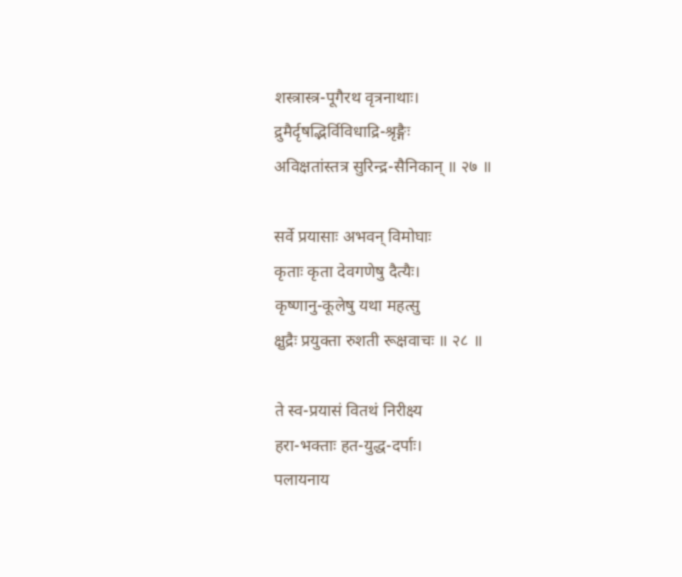शस्त्रास्त्र-पूगैरथ वृत्रनाथाः।
द्रुमैर्दृषद्भिर्विविधाद्रि-श्रृङ्गैः
अविक्षतांस्तत्र सुरिन्द्र-सैनिकान् ॥ २७ ॥

सर्वे प्रयासाः अभवन् विमोघाः
कृताः कृता देवगणेषु दैत्यैः।
कृष्णानु-कूलेषु यथा महत्सु
क्षुद्रैः प्रयुक्ता रुशती रूक्षवाचः ॥ २८ ॥

ते स्व-प्रयासं वितथं निरीक्ष्य
हरा-भक्ताः हत-युद्ध-दर्पाः।
पलायनाय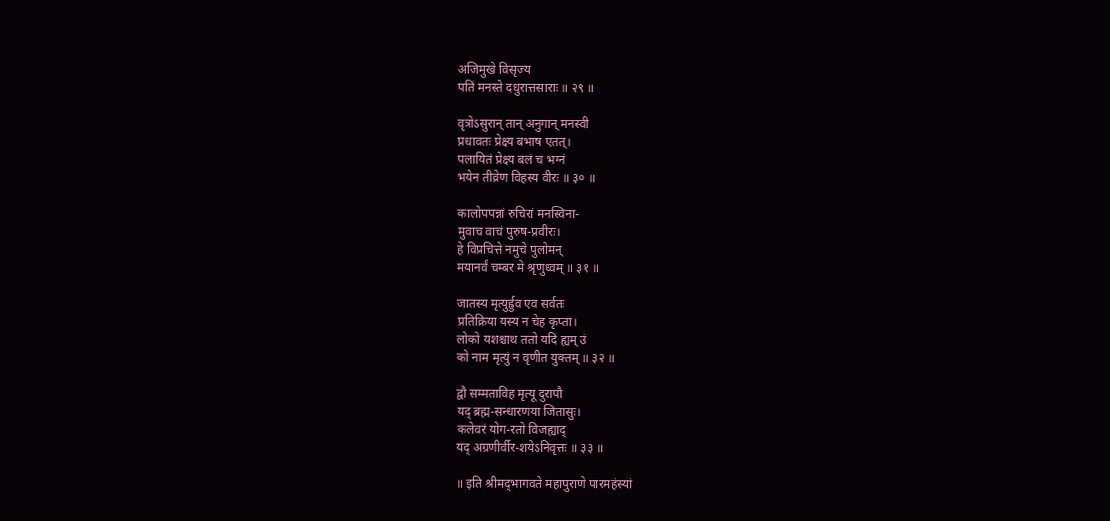अजिमुखे विसृज्य
पतिं मनस्ते दधुरात्तसाराः ॥ २९ ॥

वृत्रोऽसुरान् तान् अनुगान् मनस्वी
प्रधावतः प्रेक्ष्य बभाष एतत्।
पलायितं प्रेक्ष्य बलं च भग्नं
भयेन तीव्रेण विहस्य वीरः ॥ ३० ॥

कालोपपन्नां रुचिरां मनस्विना-
मुवाच वाचं पुरुष-प्रवीरः।
हे विप्रचित्ते नमुचे पुलोमन्
मयानर्वं चम्बर मे श्रृणुध्वम् ॥ ३१ ॥

जातस्य मृत्युर्ह्रुव एव सर्वतः
प्रतिक्रिया यस्य न चेह कृप्ता।
लोको यशश्चाथ ततो यदि ह्यम् उं
को नाम मृत्युं न वृणीत युक्तम् ॥ ३२ ॥

द्वौ सम्मताविह मृत्यू दुरापौ
यद् ब्रह्म-सन्धारणया जितासुः।
कलेवरं योग-रतो विजह्याद्
यद् अग्रणीर्वीर-शयेऽनिवृत्तः ॥ ३३ ॥

॥ इति श्रीमद्‌भागवते महापुराणे पारमहंस्यां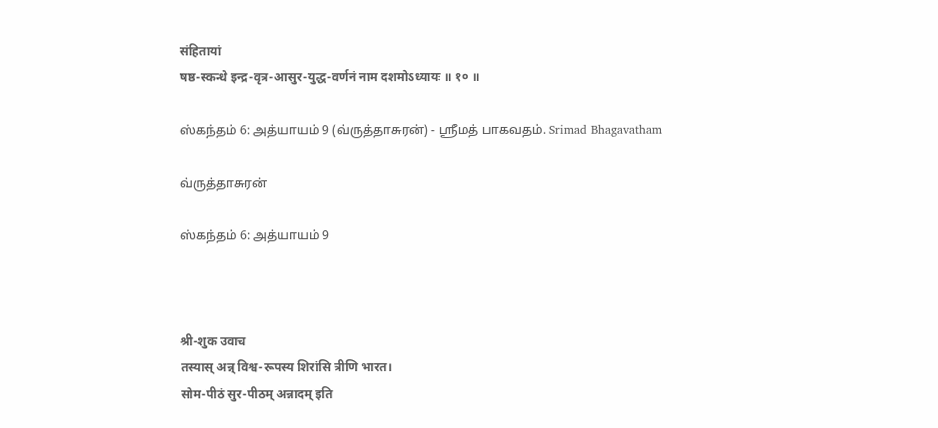संहितायां
षष्ठ-स्कन्धे इन्द्र-वृत्र-आसुर-युद्ध-वर्णनं नाम दशमोऽध्यायः ॥ १० ॥

ஸ்கந்தம் 6: அத்யாயம் 9 (வ்ருத்தாசுரன்) - ஸ்ரீமத் பாகவதம். Srimad Bhagavatham

வ்ருத்தாசுரன்

ஸ்கந்தம் 6: அத்யாயம் 9



श्री-शुक उवाच
तस्यास् अन्न् विश्व-रूपस्य शिरांसि त्रीणि भारत।
सोम-पीठं सुर-पीठम् अन्नादम् इति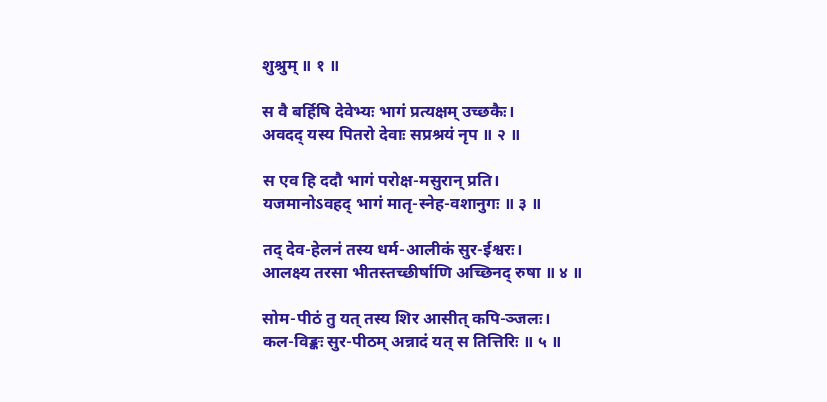शुश्रुम् ॥ १ ॥

स वै बर्हिषि देवेभ्यः भागं प्रत्यक्षम् उच्छकैः।
अवदद् यस्य पितरो देवाः सप्रश्रयं नृप ॥ २ ॥

स एव हि ददौ भागं परोक्ष-मसुरान् प्रति।
यजमानोऽवहद् भागं मातृ-स्नेह-वशानुगः ॥ ३ ॥

तद् देव-हेलनं तस्य धर्म-आलीकं सुर-ईश्वरः।
आलक्ष्य तरसा भीतस्तच्छीर्षाणि अच्छिनद् रुषा ॥ ४ ॥

सोम-पीठं तु यत् तस्य शिर आसीत् कपि-ञ्जलः।
कल-विङ्कः सुर-पीठम् अन्नादं यत् स तित्तिरिः ॥ ५ ॥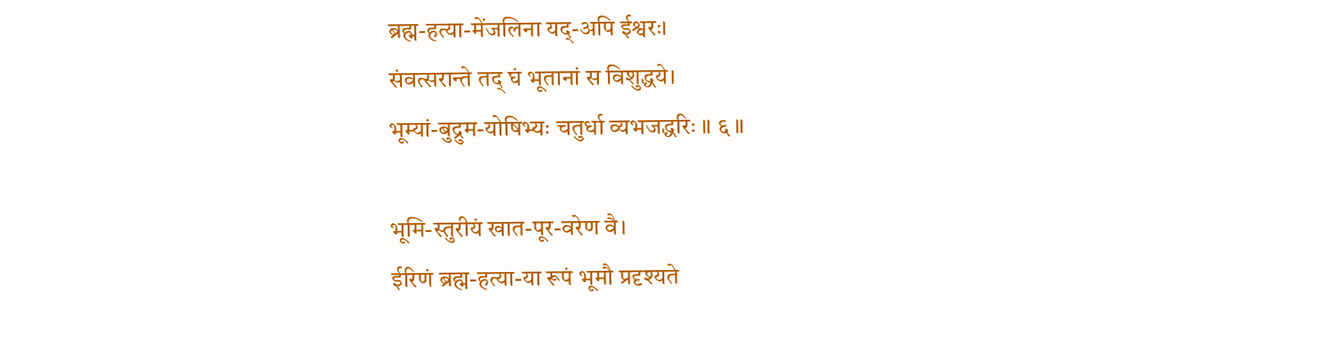ब्रह्म-हत्या-मेंजलिना यद्-अपि ईश्वरः।
संवत्सरान्ते तद् घं भूतानां स विशुद्धये।
भूम्यां-बुद्रुम-योषिभ्यः चतुर्धा व्यभजद्धरिः ॥ ६ ॥

भूमि-स्तुरीयं खात-पूर-वरेण वै।
ईरिणं ब्रह्म-हत्या-या रूपं भूमौ प्रदृश्यते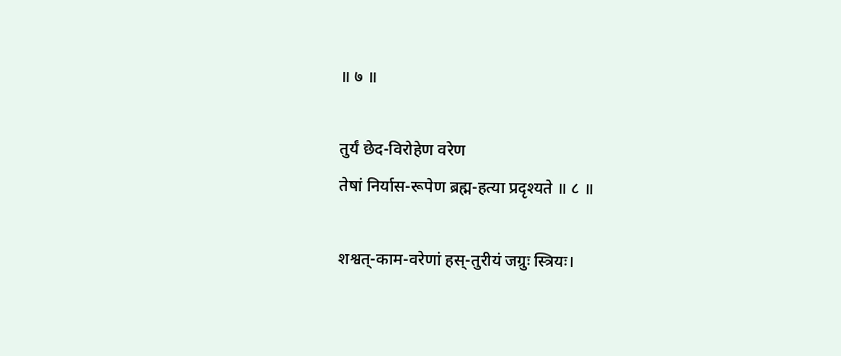॥ ७ ॥

तुर्यं छेद-विरोहेण वरेण
तेषां निर्यास-रूपेण ब्रह्म-हत्या प्रदृश्यते ॥ ८ ॥

शश्वत्-काम-वरेणां हस्-तुरीयं जग्रुः स्त्रियः।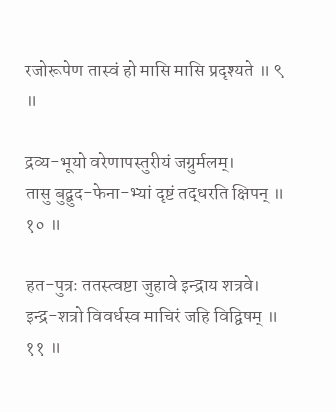रजोरूपेण तास्वं हो मासि मासि प्रदृश्यते ॥ ९ ॥

द्रव्य-भूयो वरेणापस्तुरीयं जग्रुर्मलम्।
तासु बुद्बुद-फेना-भ्यां दृष्टं तद्धरति क्षिपन् ॥ १० ॥

हत-पुत्रः ततस्त्वष्टा जुहावे इन्द्राय शत्रवे।
इन्द्र-शत्रो विवर्धस्व माचिरं जहि विद्विषम् ॥ ११ ॥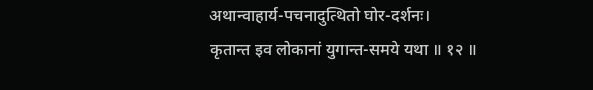अथान्वाहार्य-पचनादुत्थितो घोर-दर्शनः।
कृतान्त इव लोकानां युगान्त-समये यथा ॥ १२ ॥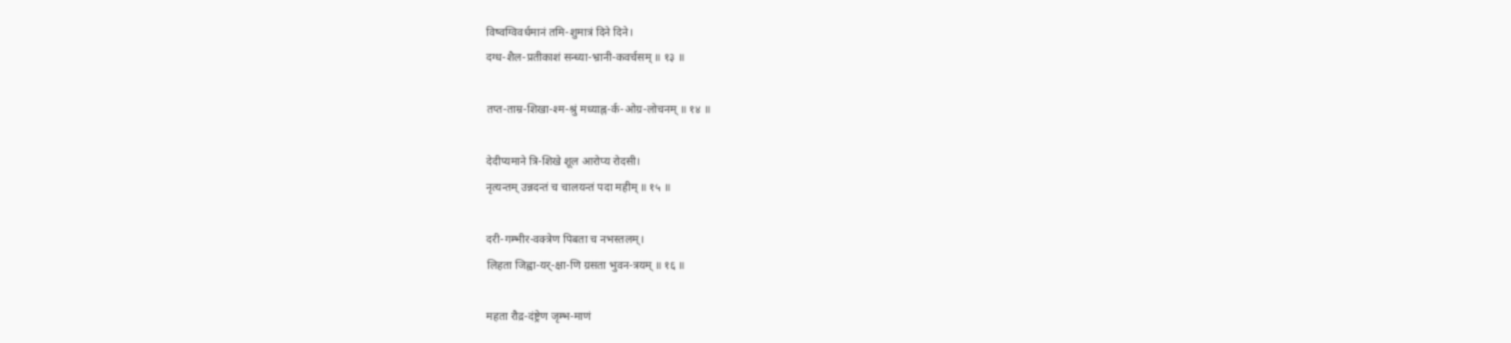विष्वग्विवर्धमानं तमि-शुमात्रं दिने दिने।
दग्ध-शैल-प्रतीकाशं सन्ध्या-भ्रानी-कवर्चसम् ॥ १३ ॥

तप्त-ताम्र-शिखा-श्म-श्रुं मध्याह्न-र्क-ओग्र-लोचनम् ॥ १४ ॥

देदीप्यमाने त्रि-शिखे शूल आरोप्य रोदसी।
नृत्यन्तम् उन्नदन्तं च चालयन्तं पदा महीम् ॥ १५ ॥

दरी-गम्भीर-वक्त्रेण पिबता च नभस्तलम्।
लिहता जिह्वा-यर्-क्षा-णि ग्रसता भुवन-त्रयम् ॥ १६ ॥

महता रौद्र-दंष्ट्रेण जृम्भ-माणं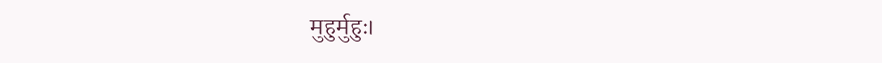मुहुर्मुहुः।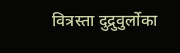वित्रस्ता दुद्रुवुर्लोका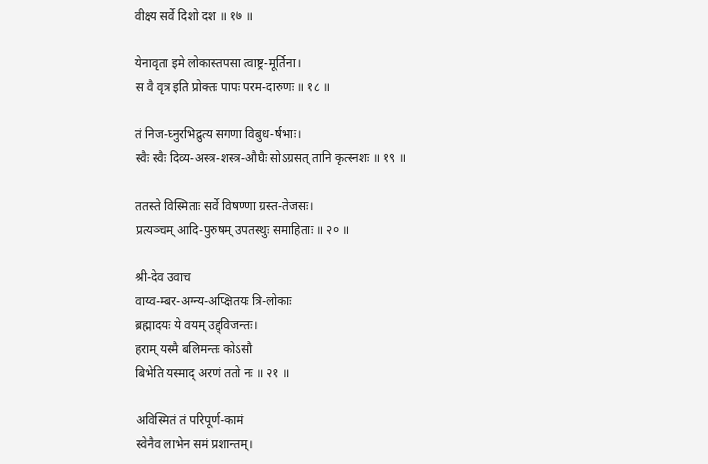वीक्ष्य सर्वे दिशो दश ॥ १७ ॥

येनावृता इमे लोकास्तपसा त्वाष्ट्र-मूर्तिना।
स वै वृत्र इति प्रोक्तः पापः परम-दारुणः ॥ १८ ॥

तं निज-घ्नुरभिद्रुत्य सगणा विबुध-र्षभाः।
स्वैः स्वैः दिव्य-अस्त्र-शस्त्र-औघैः सोऽग्रसत् तानि कृत्स्नशः ॥ १९ ॥

ततस्ते विस्मिताः सर्वे विषण्णा ग्रस्त-तेजसः।
प्रत्यञ्चम् आदि-पुरुषम् उपतस्थुः समाहिताः ॥ २० ॥

श्री-देव उवाच
वाय्व-म्बर-अग्न्य-अप्क्षितयः त्रि-लोकाः
ब्रह्मादयः ये वयम् उद्द्विजन्तः।
हराम् यस्मै बलिमन्तः कोऽसौ
बिभेति यस्माद् अरणं ततो नः ॥ २१ ॥

अविस्मितं तं परिपूर्ण-कामं
स्वेनैव लाभेन समं प्रशान्तम्।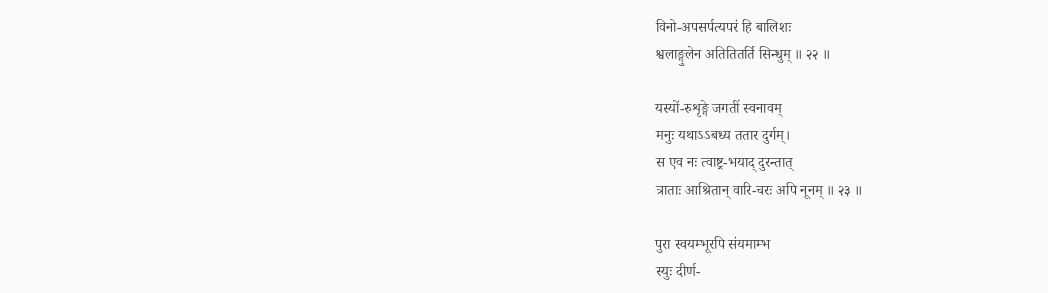विनो-अपसर्पत्यपरं हि बालिशः
श्वलाङ्गुलेन अतितितर्ति सिन्धुम् ॥ २२ ॥

यस्यों-रुशृङ्गे जगतीं स्वनावम्
मनुः यथाऽऽबध्य ततार दुर्गम्।
स एव नः त्वाष्ट्र-भयाद् दुरन्तात्
त्राताः आश्रितान् वारि-चरः अपि नूनम् ॥ २३ ॥

पुरा स्वयम्भूरपि संयमाम्भ
स्युः दीर्ण-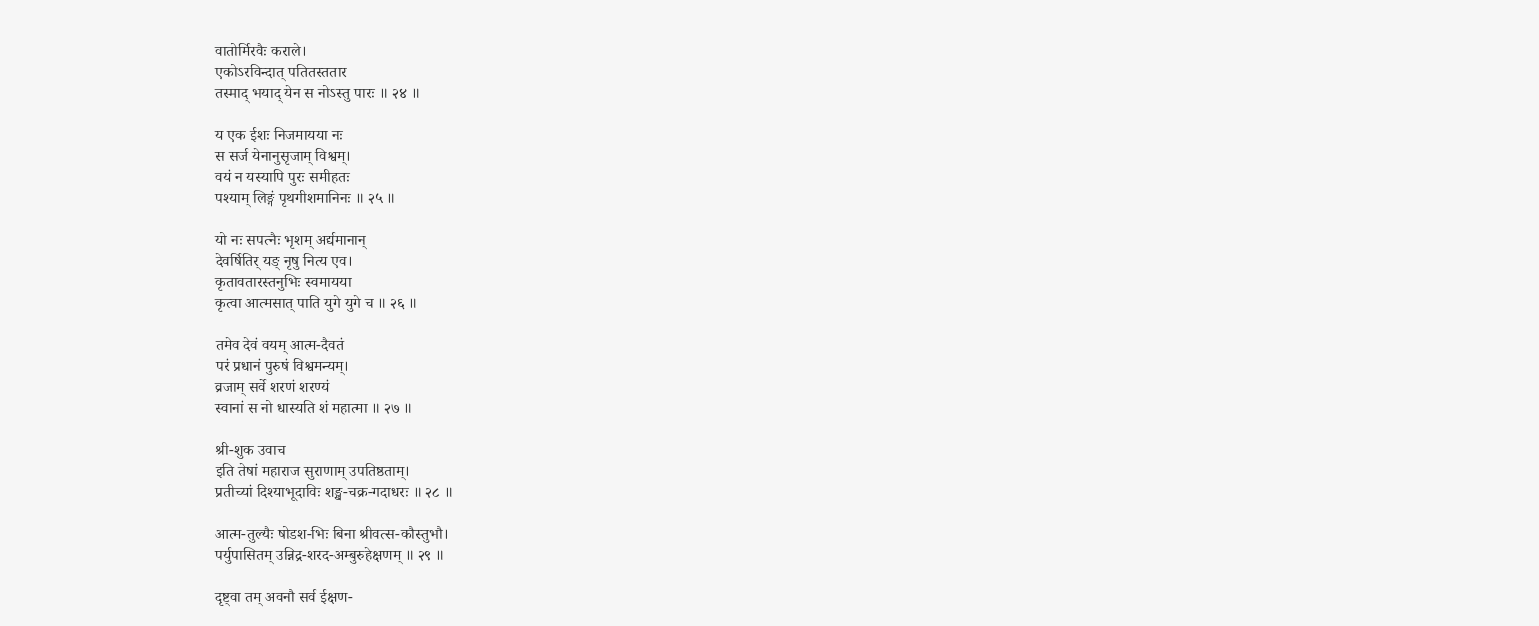वातोर्मिरवैः कराले।
एकोऽरविन्दात् पतितस्ततार
तस्माद् भयाद् येन स नोऽस्तु पारः ॥ २४ ॥

य एक ईशः निजमायया नः
स सर्ज येनानुसृजाम् विश्वम्।
वयं न यस्यापि पुरः समीहतः
पश्याम् लिङ्गं पृथगीशमानिनः ॥ २५ ॥

यो नः सपत्नैः भृशम् अर्द्यमानान्
देवर्षितिर् यङ् नृषु नित्य एव।
कृतावतारस्तनुभिः स्वमायया
कृत्वा आत्मसात् पाति युगे युगे च ॥ २६ ॥

तमेव देवं वयम् आत्म-दैवतं
परं प्रधानं पुरुषं विश्वमन्यम्।
व्रजाम् सर्वे शरणं शरण्यं
स्वानां स नो धास्यति शं महात्मा ॥ २७ ॥

श्री-शुक उवाच
इति तेषां महाराज सुराणाम् उपतिष्ठताम्।
प्रतीच्यां दिश्याभूदाविः शङ्ख-चक्र-गदाधरः ॥ २८ ॥

आत्म-तुल्यैः षोडश-भिः बिना श्रीवत्स-कौस्तुभौ।
पर्युपासितम् उन्निद्र-शरद-अम्बुरुहेक्षणम् ॥ २९ ॥

दृष्ट्वा तम् अवनौ सर्व ईक्षण-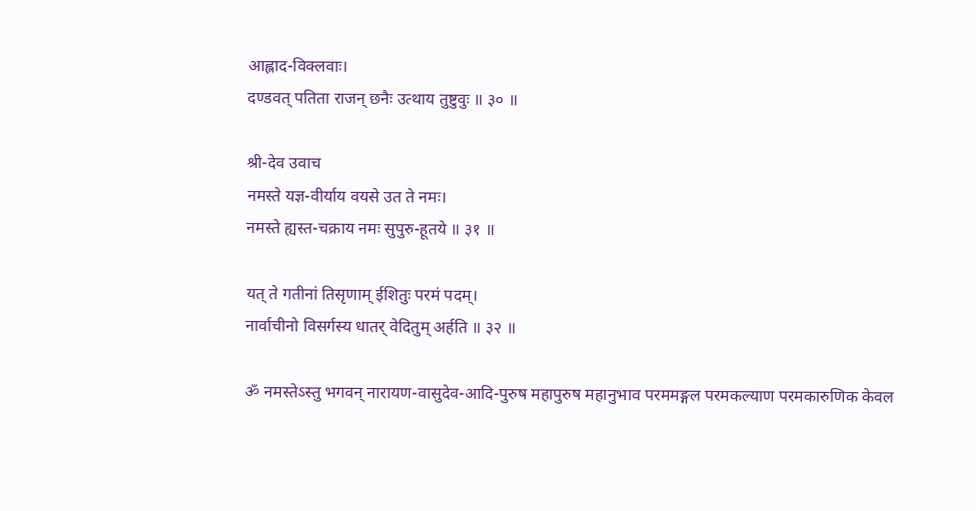आह्लाद-विक्लवाः।
दण्डवत् पतिता राजन् छनैः उत्थाय तुष्टुवुः ॥ ३० ॥

श्री-देव उवाच
नमस्ते यज्ञ-वीर्याय वयसे उत ते नमः।
नमस्ते ह्यस्त-चक्राय नमः सुपुरु-हूतये ॥ ३१ ॥

यत् ते गतीनां तिसृणाम् ईशितुः परमं पदम्।
नार्वाचीनो विसर्गस्य धातर् वेदितुम् अर्हति ॥ ३२ ॥

ॐ नमस्तेऽस्तु भगवन् नारायण-वासुदेव-आदि-पुरुष महापुरुष महानुभाव परममङ्गल परमकल्याण परमकारुणिक केवल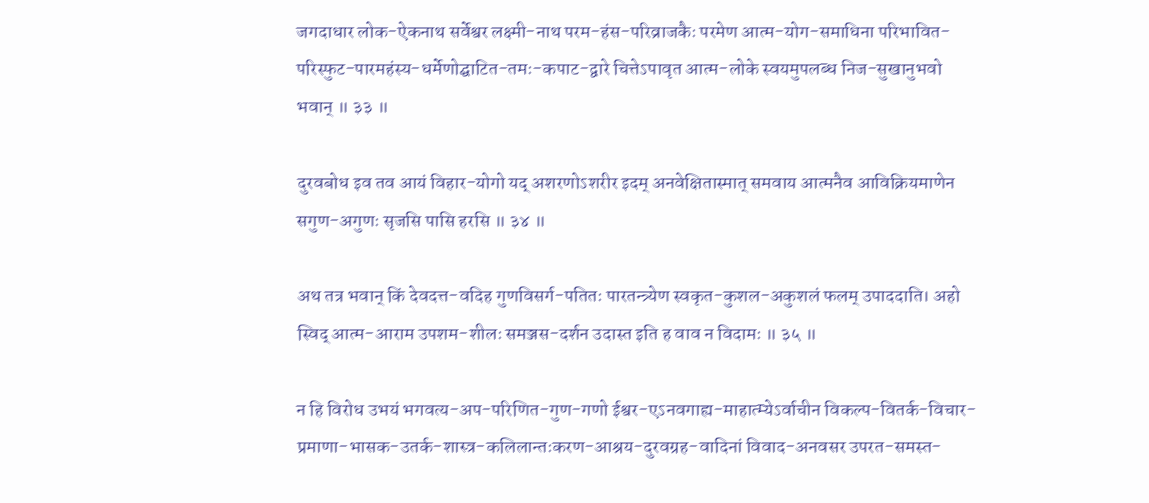जगदाधार लोक-ऐकनाथ सर्वेश्वर लक्ष्मी-नाथ परम-हंस-परिव्राजकैः परमेण आत्म-योग-समाधिना परिभावित-परिस्फुट-पारमहंस्य-धर्मेणोद्घाटित-तमः-कपाट-द्वारे चित्तेऽपावृत आत्म-लोके स्वयमुपलब्ध निज-सुखानुभवो भवान् ॥ ३३ ॥

दुरवबोध इव तव आयं विहार-योगो यद् अशरणोऽशरीर इदम् अनवेक्षितास्मात् समवाय आत्मनैव आविक्रियमाणेन सगुण-अगुणः सृजसि पासि हरसि ॥ ३४ ॥

अथ तत्र भवान् किं देवदत्त-वदिह गुणविसर्ग-पतितः पारतन्त्र्येण स्वकृत-कुशल-अकुशलं फलम् उपाददाति। अहो स्विद् आत्म-आराम उपशम-शीलः समञ्जस-दर्शन उदास्त इति ह वाव न विदामः ॥ ३५ ॥

न हि विरोध उभयं भगवत्य-अप-परिणित-गुण-गणो ईश्वर-एऽनवगाह्य-माहात्म्येऽर्वाचीन विकल्प-वितर्क-विचार-प्रमाणा-भासक-उतर्क-शास्त्र-कलिलान्तःकरण-आश्रय-दुरवग्रह-वादिनां विवाद-अनवसर उपरत-समस्त-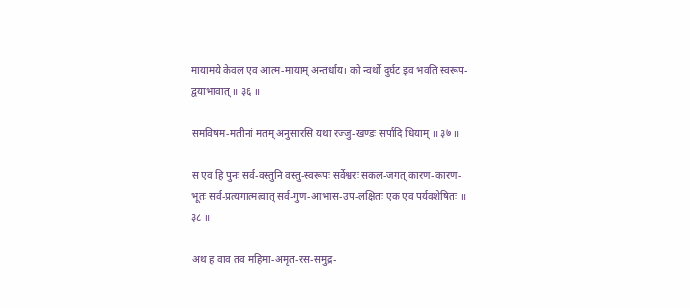मायामये केवल एव आत्म-मायाम् अन्तर्धाय। को न्वर्थो दुर्घट इव भवति स्वरूप-द्वयाभावात् ॥ ३६ ॥

समविषम-मतीनां मतम् अनुसारसि यथा रज्जु-खण्डः सर्पादि धियाम् ॥ ३७ ॥

स एव हि पुनः सर्व-वस्तुनि वस्तु-स्वरूपः सर्वेश्वरः सकल-जगत् कारण-कारण-भूतः सर्व-प्रत्यगात्मत्वात् सर्व-गुण-आभास-उप-लक्षितः एक एव पर्यवशेषितः ॥ ३८ ॥

अथ ह वाव तव महिमा-अमृत-रस-समुद्र-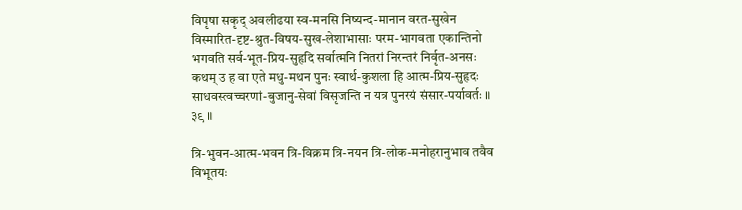विपृषा सकृद् अवलीढया स्व-मनसि निष्यन्द-मानान वरत-सुखेन विस्मारित-दृष्ट-श्रुत-विषय-सुख-लेशाभासाः परम-भागवता एकान्तिनो भगवति सर्व-भूत-प्रिय-सुहृदि सर्वात्मनि नितरां निरन्तरं निर्वृत-अनसः कथम् उ ह वा एते मधु-मथन पुनः स्वार्थ-कुशला हि आत्म-प्रिय-सुहृदः साधवस्त्वच्चरणां-बुजानु-सेवां विसृजन्ति न यत्र पुनरयं संसार-पर्यावर्तः ॥ ३९ ॥

त्रि-भुवन-आत्म-भवन त्रि-विक्रम त्रि-नयन त्रि-लोक-मनोहरानुभाव तवैव विभूतयः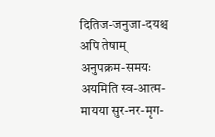दितिज-जनुजा-दयश्च अपि तेषाम् अनुपक्रम-समयः अयमिति स्व-आत्म-मायया सुर-नर-मृग-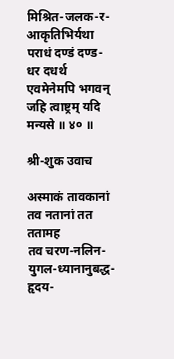मिश्रित-जलक-र-आकृतिभिर्यथा पराधं दण्डं दण्ड-धर दधर्थ एवमेनेमपि भगवन् जहि त्वाष्ट्रम् यदि मन्यसे ॥ ४० ॥

श्री-शुक उवाच

अस्माकं तावकानां तव नतानां तत ततामह
तव चरण-नलिन-युगल-ध्यानानुबद्ध-हृदय-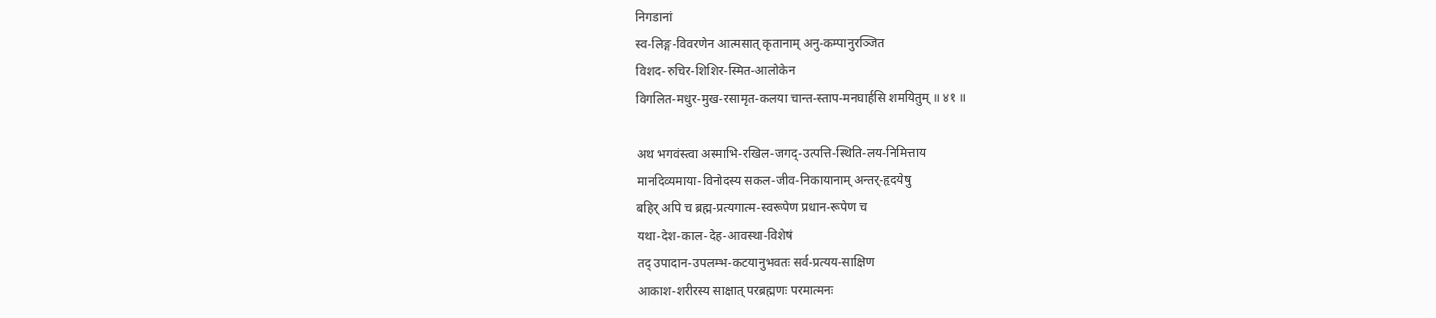निगडानां
स्व-लिङ्ग-विवरणेन आत्मसात् कृतानाम् अनु-कम्पानुरञ्जित
विशद-रुचिर-शिशिर-स्मित-आलोकेन
विगलित-मधुर-मुख-रसामृत-कलया चान्त-स्ताप-मनघार्हसि शमयितुम् ॥ ४१ ॥

अथ भगवंस्त्वा अस्माभि-रखिल-जगद्-उत्पत्ति-स्थिति-लय-निमित्ताय
मानदिव्यमाया-विनोदस्य सकल-जीव-निकायानाम् अन्तर्-हृदयेषु
बहिर् अपि च ब्रह्म-प्रत्यगात्म-स्वरूपेण प्रधान-रूपेण च
यथा-देश-काल-देह-आवस्था-विशेषं
तद् उपादान-उपलम्भ-कटयानुभवतः सर्व-प्रत्यय-साक्षिण
आकाश-शरीरस्य साक्षात् परब्रह्मणः परमात्मनः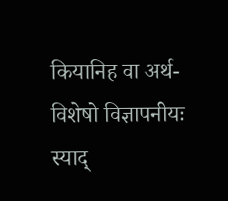कियानिह वा अर्थ-विशेषो विज्ञापनीयः स्याद्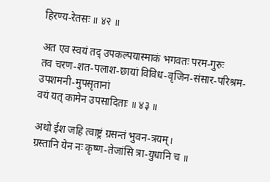हिरण्य-रेतसः ॥ ४२ ॥

अत एव स्वयं तद् उपकल्पयास्माकं भगवतः परम-गुरुः
तव चरण-शत-पलाश-छायां विविध-वृजिन-संसार-परिश्रम-उपशमनी-मुपसृतानां
वयं यत् कामेन उपसादिताः ॥ ४३ ॥

अथो ईश जहि त्वाष्ट्रं ग्रसन्तं भुवन-त्रयम्।
ग्रस्तानि येन नः कृष्ण-तेजांसि त्रा-युधानि च ॥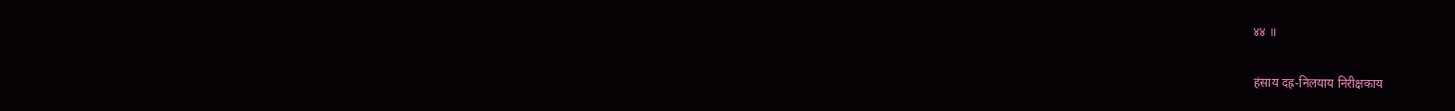४४ ॥

हंसाय दह्र-निलयाय निरीक्षकाय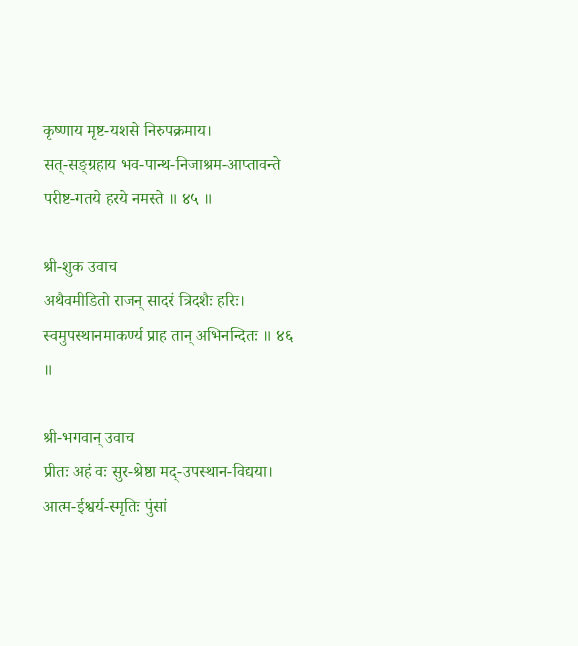कृष्णाय मृष्ट-यशसे निरुपक्रमाय।
सत्-सङ्ग्रहाय भव-पान्थ-निजाश्रम-आप्तावन्ते परीष्ट-गतये हरये नमस्ते ॥ ४५ ॥

श्री-शुक उवाच
अथैवमीडितो राजन् सादरं त्रिदशैः हरिः।
स्वमुपस्थानमाकर्ण्य प्राह तान् अभिनन्दितः ॥ ४६ ॥

श्री-भगवान् उवाच
प्रीतः अहं वः सुर-श्रेष्ठा मद्-उपस्थान-विद्यया।
आत्म-ईश्वर्य-स्मृतिः पुंसां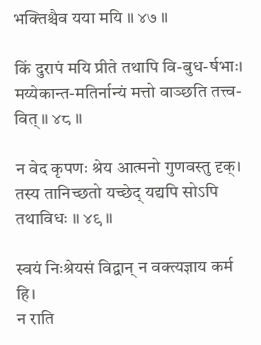भक्तिश्चैव यया मयि ॥ ४७ ॥

किं दुरापं मयि प्रीते तथापि वि-बुध-र्षभाः।
मय्येकान्त-मतिर्नान्यं मत्तो वाञ्छति तत्त्व-वित् ॥ ४८ ॥

न वेद कृपणः श्रेय आत्मनो गुणवस्तु दृक्।
तस्य तानिच्छतो यच्छेद् यद्यपि सोऽपि तथाविधः ॥ ४९ ॥

स्वयं निःश्रेयसं विद्वान् न वक्त्यज्ञाय कर्म हि।
न राति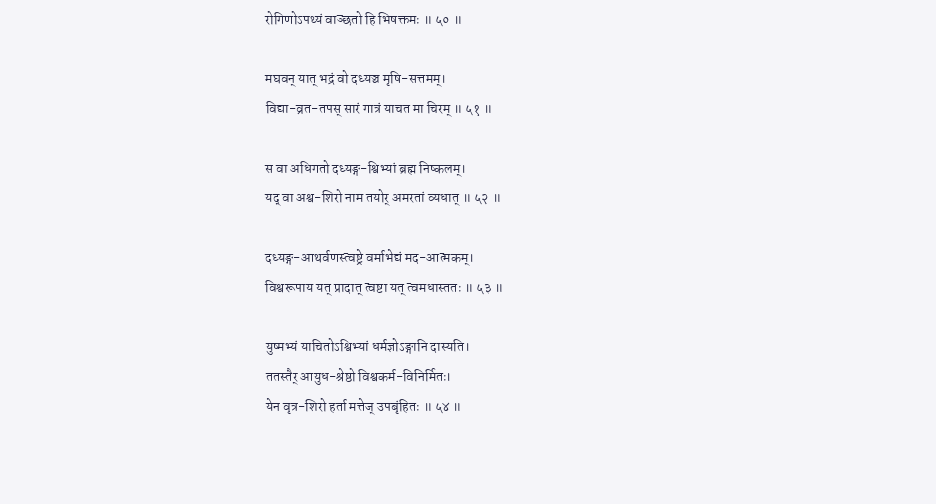रोगिणोऽपथ्यं वाञ्छतो हि भिषक्तमः ॥ ५० ॥

मघवन् यात् भद्रं वो दध्यञ्च मृषि-सत्तमम्।
विद्या-व्रत-तपस् सारं गात्रं याचत मा चिरम् ॥ ५१ ॥

स वा अधिगतो दध्यङ्ग-श्विभ्यां ब्रह्म निष्कलम्।
यद् वा अश्व-शिरो नाम तयोर् अमरतां व्यधात् ॥ ५२ ॥

दध्यङ्ग-आथर्वणस्त्वष्ट्रे वर्माभेद्यं मद-आत्मकम्।
विश्वरूपाय यत् प्रादात् त्वष्टा यत् त्वमधास्ततः ॥ ५३ ॥

युष्मभ्यं याचितोऽश्विभ्यां धर्मज्ञोऽङ्गानि दास्यति।
ततस्तैर् आयुध-श्रेष्ठो विश्वकर्म-विनिर्मितः।
येन वृत्र-शिरो हर्ता मत्तेज् उपबृंहितः ॥ ५४ ॥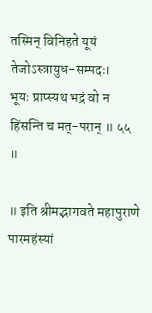तस्मिन् विनिहते यूयं तेजोऽस्त्रायुध-सम्पदः।
भूयः प्राप्स्यथ भद्रं वो न हिंसन्ति च मत्-परान् ॥ ५५ ॥

॥ इति श्रीमद्भागवते महापुराणे पारमहंस्यां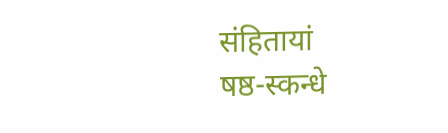संहितायां
षष्ठ-स्कन्धे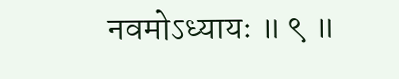नवमोऽध्यायः ॥ ९ ॥